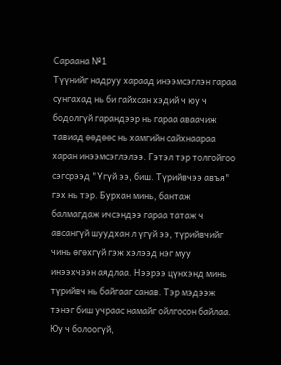Сараана №1
Түүнийг надруу хараад инээмсэглэн гараа сунгахад нь би гайхсан хэдий ч юу ч бодолгүй гарандээр нь гараа аваачиж тавиад өөдөөс нь хамгийн сайхнаараа харан инээмсэглэлээ. Гэтэл тэр толгойгоо сэгсрээд "Үгүй ээ, биш. Түрийвчээ авъя" гэх нь тэр. Бурхан минь, бантаж балмагдаж ичсэндээ гараа татаж ч авсангүй шуудхан л үгүй ээ, түрийвчийг чинь өгөхгүй гэж хэлээд нэг муу инээхчээн аядлаа. Нээрээ цүнхэнд минь түрийвч нь байгааг санав. Тэр мэдээж тэнэг биш учраас намайг ойлгосон байлаа. Юу ч болоогүй,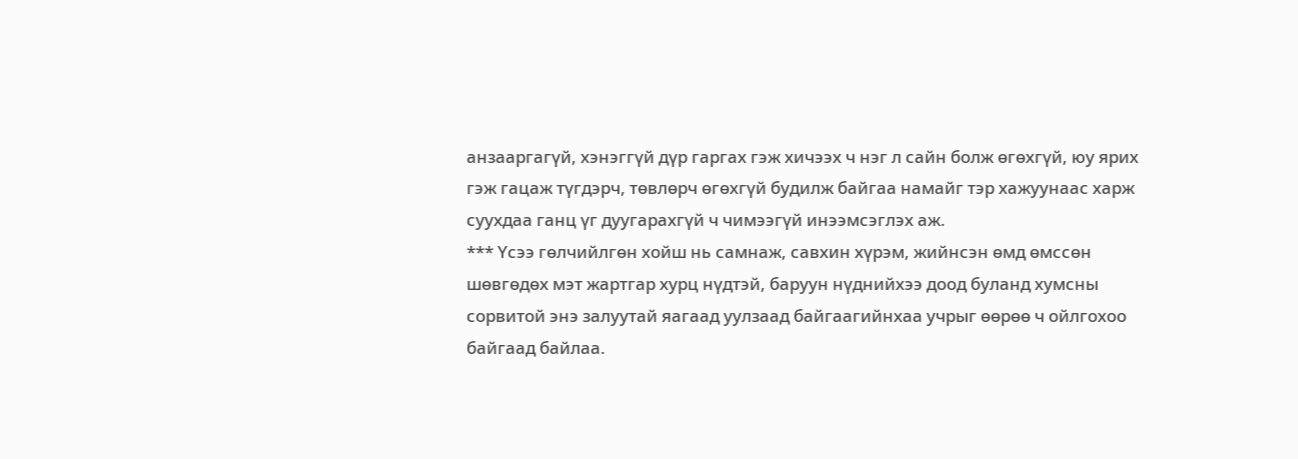анзааргагүй, хэнэггүй дүр гаргах гэж хичээх ч нэг л сайн болж өгөхгүй, юу ярих гэж гацаж түгдэрч, төвлөрч өгөхгүй будилж байгаа намайг тэр хажуунаас харж суухдаа ганц үг дуугарахгүй ч чимээгүй инээмсэглэх аж.                                                                      *** Үсээ гөлчийлгөн хойш нь самнаж, савхин хүрэм, жийнсэн өмд өмссөн шөвгөдөх мэт жартгар хурц нүдтэй, баруун нүднийхээ доод буланд хумсны сорвитой энэ залуутай яагаад уулзаад байгаагийнхаа учрыг өөрөө ч ойлгохоо байгаад байлаа.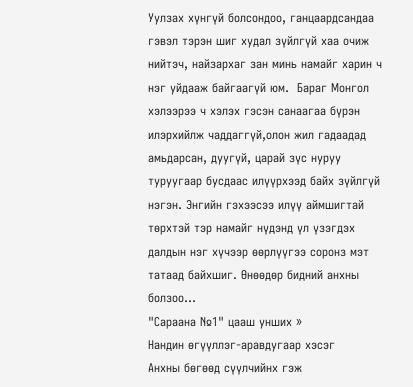Уулзах хүнгүй болсондоо, ганцаардсандаа гэвэл тэрэн шиг худал зүйлгүй хаа очиж нийтэч, найзархаг зан минь намайг харин ч нэг уйдааж байгаагүй юм.  Бараг Монгол хэлээрээ ч хэлэх гэсэн санаагаа бүрэн илэрхийлж чаддаггүй,олон жил гадаадад амьдарсан, дуугүй, царай зүс нуруу туруугаар бусдаас илүүрхээд байх зүйлгүй нэгэн. Энгийн гэхээсээ илүү аймшигтай төрхтэй тэр намайг нүдэнд үл үзэгдэх далдын нэг хүчээр өөрлүүгээ соронз мэт татаад байхшиг. Өнөөдөр бидний анхны болзоо...
"Сараана №1" цааш унших »
Нандин өгүүллэг-аравдугаар хэсэг
Анхны бөгөөд сүүлчийнх гэж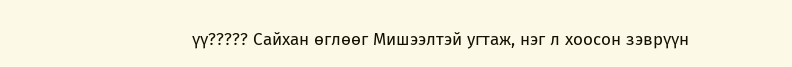үү????? Сайхан өглөөг Мишээлтэй угтаж, нэг л хоосон зэврүүн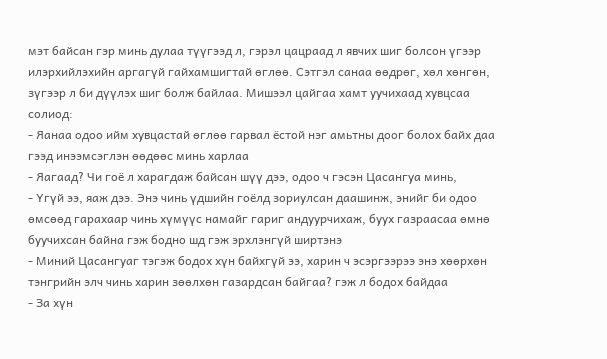мэт байсан гэр минь дулаа түүгээд л, гэрэл цацраад л явчих шиг болсон үгээр илэрхийлэхийн аргагүй гайхамшигтай өглөө. Сэтгэл санаа өөдрөг, хөл хөнгөн, зүгээр л би дүүлэх шиг болж байлаа. Мишээл цайгаа хамт уучихаад хувцсаа солиод:
- Яанаа одоо ийм хувцастай өглөө гарвал ёстой нэг амьтны доог болох байх даа гээд инээмсэглэн өөдөөс минь харлаа
- Яагаад? Чи гоё л харагдаж байсан шүү дээ, одоо ч гэсэн Цасангуа минь,
- Үгүй ээ, яаж дээ. Энэ чинь үдшийн гоёлд зориулсан даашинж, энийг би одоо өмсөөд гарахаар чинь хүмүүс намайг гариг андуурчихаж, буух газраасаа өмнө буучихсан байна гэж бодно шд гэж эрхлэнгүй ширтэнэ
- Миний Цасангуаг тэгэж бодох хүн байхгүй ээ, харин ч эсэргээрээ энэ хөөрхөн тэнгрийн элч чинь харин зөөлхөн газардсан байгаа? гэж л бодох байдаа
- За хүн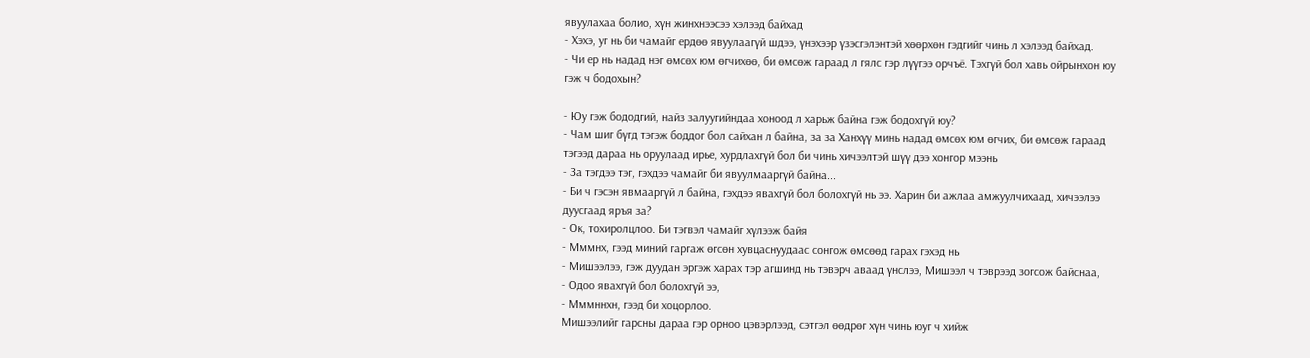явуулахаа болио, хүн жинхнээсээ хэлээд байхад
- Хэхэ, уг нь би чамайг ердөө явуулаагүй шдээ, үнэхээр үзэсгэлэнтэй хөөрхөн гэдгийг чинь л хэлээд байхад.
- Чи ер нь надад нэг өмсөх юм өгчихөө, би өмсөж гараад л гялс гэр лүүгээ орчъё. Тэхгүй бол хавь ойрынхон юу гэж ч бодохын?

- Юу гэж бододгий, найз залуугийндаа хоноод л харьж байна гэж бодохгүй юу?
- Чам шиг бүгд тэгэж боддог бол сайхан л байна, за за Ханхүү минь надад өмсөх юм өгчих, би өмсөж гараад тэгээд дараа нь оруулаад ирье, хурдлахгүй бол би чинь хичээлтэй шүү дээ хонгор мээнь
- За тэгдээ тэг, гэхдээ чамайг би явуулмааргүй байна...
- Би ч гэсэн явмааргүй л байна, гэхдээ явахгүй бол болохгүй нь ээ. Харин би ажлаа амжуулчихаад, хичээлээ дуусгаад яръя за?
- Ок, тохиролцлоо. Би тэгвэл чамайг хүлээж байя
- Мммнх, гээд миний гаргаж өгсөн хувцаснуудаас сонгож өмсөөд гарах гэхэд нь
- Мишээлээ, гэж дуудан эргэж харах тэр агшинд нь тэвэрч аваад үнслээ, Мишээл ч тэврээд зогсож байснаа,
- Одоо явахгүй бол болохгүй ээ,
- Мммннхн, гээд би хоцорлоо.
Мишээлийг гарсны дараа гэр орноо цэвэрлээд, сэтгэл өөдрөг хүн чинь юуг ч хийж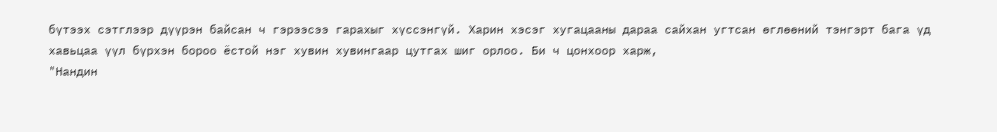бүтээх сэтглээр дүүрэн байсан ч гэрээсээ гарахыг хүссэнгүй. Харин хэсэг хугацааны дараа сайхан угтсан өглөөний тэнгэрт бага үд хавьцаа үүл бүрхэн бороо ёстой нэг хувин хувингаар цутгах шиг орлоо. Би ч цонхоор харж,
"Нандин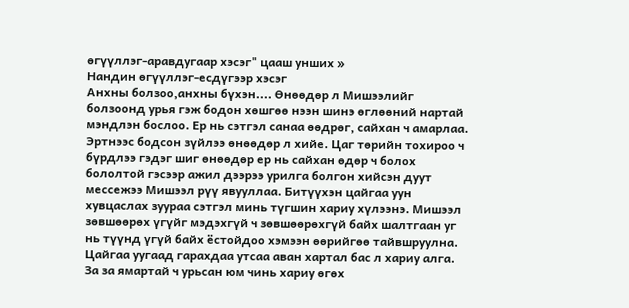өгүүллэг-аравдугаар хэсэг" цааш унших »
Нандин өгүүллэг-есдүгээр хэсэг
Анхны болзоо,анхны бүхэн.... Өнөөдөр л Мишээлийг болзоонд урья гэж бодон хөшгөө нээн шинэ өглөөний нартай мэндлэн бослоо. Ер нь сэтгэл санаа өөдрөг, сайхан ч амарлаа. Эртнээс бодсон зүйлээ өнөөдөр л хийе. Цаг төрийн тохироо ч бүрдлээ гэдэг шиг өнөөдөр ер нь сайхан өдөр ч болох бололтой гэсээр ажил дээрээ урилга болгон хийсэн дуут мессежээ Мишээл рүү явууллаа. Битүүхэн цайгаа уун хувцаслах зуураа сэтгэл минь түгшин хариу хүлээнэ. Мишээл зөвшөөрөх үгүйг мэдэхгүй ч зөвшөөрөхгүй байх шалтгаан уг нь түүнд үгүй байх ёстойдоо хэмээн өөрийгөө тайвшруулна.
Цайгаа уугаад гарахдаа утсаа аван хартал бас л хариу алга. За за ямартай ч урьсан юм чинь хариу өгөх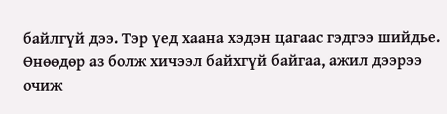байлгүй дээ. Тэр үед хаана хэдэн цагаас гэдгээ шийдье.
Өнөөдөр аз болж хичээл байхгүй байгаа, ажил дээрээ очиж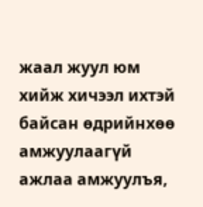жаал жуул юм хийж хичээл ихтэй байсан өдрийнхөө амжуулаагүй ажлаа амжуулъя,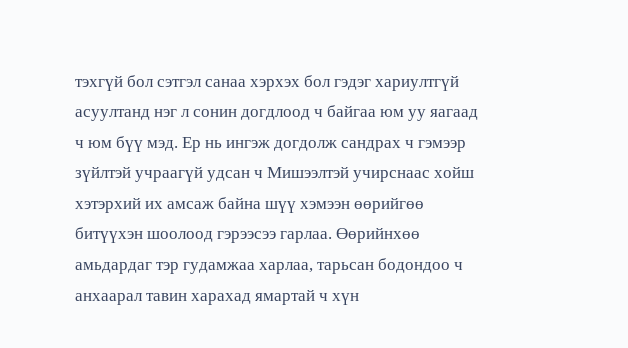тэхгүй бол сэтгэл санаа хэрхэх бол гэдэг хариултгүй асуултанд нэг л сонин догдлоод ч байгаа юм уу яагаад ч юм бүү мэд. Ер нь ингэж догдолж сандрах ч гэмээр зүйлтэй учраагүй удсан ч Мишээлтэй учирснаас хойш хэтэрхий их амсаж байна шүү хэмээн өөрийгөө битүүхэн шоолоод гэрээсээ гарлаа. Өөрийнхөө амьдардаг тэр гудамжаа харлаа, тарьсан бодондоо ч анхаарал тавин харахад ямартай ч хүн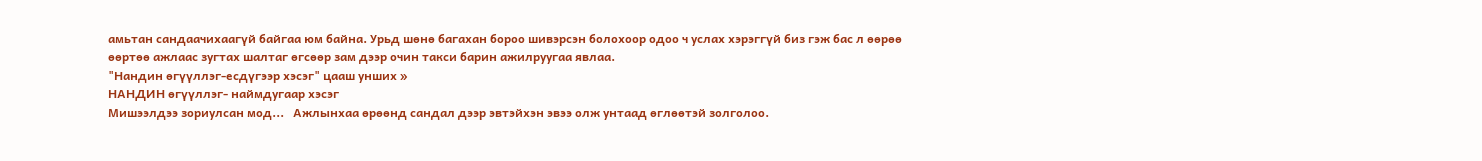амьтан сандаачихаагүй байгаа юм байна. Урьд шөнө багахан бороо шивэрсэн болохоор одоо ч услах хэрэггүй биз гэж бас л өөрөө өөртөө ажлаас зугтах шалтаг өгсөөр зам дээр очин такси барин ажилруугаа явлаа.
"Нандин өгүүллэг-есдүгээр хэсэг" цааш унших »
НАНДИН өгүүллэг- наймдугаар хэсэг
Мишээлдээ зориулсан мод...   Ажлынхаа өрөөнд сандал дээр эвтэйхэн эвээ олж унтаад өглөөтэй золголоо.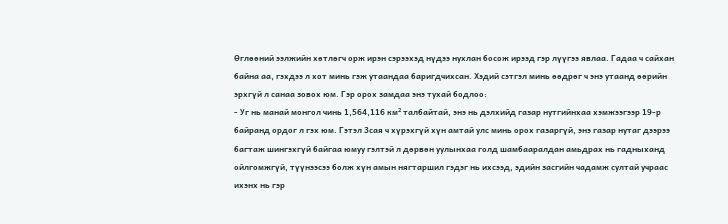Өглөөний ээлжийн хөтлөгч орж ирэн сэрээхэд нүдээ нухлан босож ирээд гэр лүүгээ явлаа. Гадаа ч сайхан байна аа, гэхдээ л хот минь гэж утаандаа баригдчихсан. Хэдий сэтгэл минь өөдрөг ч энэ утаанд өөрийн эрхгүй л санаа зовох юм. Гэр орох замдаа энэ тухай бодлоо:
- Уг нь манай монгол чинь 1,564,116 км² талбайтай, энэ нь дэлхийд газар нутгийнхаа хэмжээгээр 19-р байранд ордог л гэх юм. Гэтэл 3сая ч хүрэхгүй хүн амтай улс минь орох газаргүй, энэ газар нутаг дээрээ багтаж шингэхгүй байгаа юмуу гэлтэй л дөрвөн уулынхаа голд шамбааралдан амьдрах нь гадныханд ойлгомжгүй, түүнээсээ болж хүн амын нягтаршил гэдэг нь ихсээд, эдийн засгийн чадамж султай учраас ихэнх нь гэр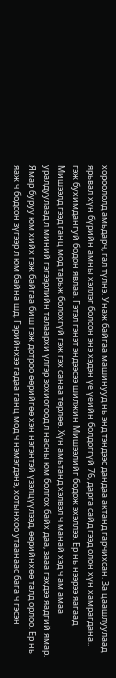хороололд амьдарч, гал түлнэ. Унаж байгаа машинууд нь энд тэндээс дандаа актанд гарчихсан. За цаашлуулаад ярьвал хүн бүрийн амны хэллэг болсон энэ хэдэн үе үеийн болдоггүй 76, дарга сайд гээд олон хүн хамрагдана.. гэж бухимдангуй бодон явлаа. Гэтэл гэнэт эндээсээ шилжин Мишээлийг бодож эхэллээ. Ер нь нээрээ яагаад Мишээлд гээд ганц мод тарьж болохгүй гэж гэх санаа төрлөө. Хүн амьтанд хэлвэл ч манай хэд ч ам амаа уралдуулаад л миний гэгээрлийн талаархи үлгэр зохиогоод л насны юм болгох байх даа, зааа гэхдээ яадгий ямар. Ямар буруу юм хийх гэж байгаа биш гэж дотроо өөрийгөө хэн нэгэнтэй үзэлцүүлээд, өөрийнхөө талд орлоо. Ер нь яаж ч бодсон зүгээр л юм байна шд. Гэрийнхээ гадаа ганц мод ч нэмэгдэнэ, хотынхоо утаанаас бага ч гэсэн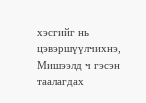хэсгийг нь цэвэршүүлчихнэ, Мишээлд ч гэсэн таалагдах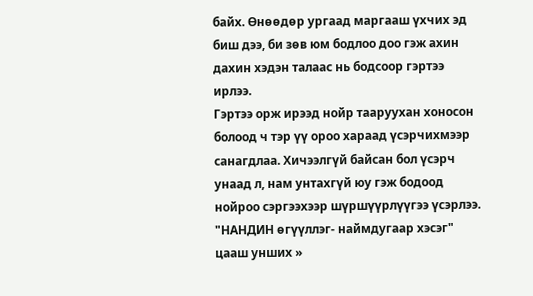байх. Өнөөдөр ургаад маргааш үхчих эд биш дээ, би зөв юм бодлоо доо гэж ахин дахин хэдэн талаас нь бодсоор гэртээ ирлээ.
Гэртээ орж ирээд нойр тааруухан хоносон болоод ч тэр үү ороо хараад үсэрчихмээр санагдлаа. Хичээлгүй байсан бол үсэрч унаад л, нам унтахгүй юу гэж бодоод нойроо сэргээхээр шүршүүрлүүгээ үсэрлээ.
"НАНДИН өгүүллэг- наймдугаар хэсэг" цааш унших »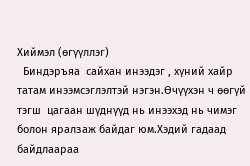Хиймэл (өгүүллэг)
  Биндэръяа  сайхан инээдэг , хүний хайр татам инээмсэглэлтэй нэгэн.Өчүүхэн ч өөгүй тэгш  цагаан шүднүүд нь инээхэд нь чимэг болон яралзаж байдаг юм.Хэдий гадаад байдлаараа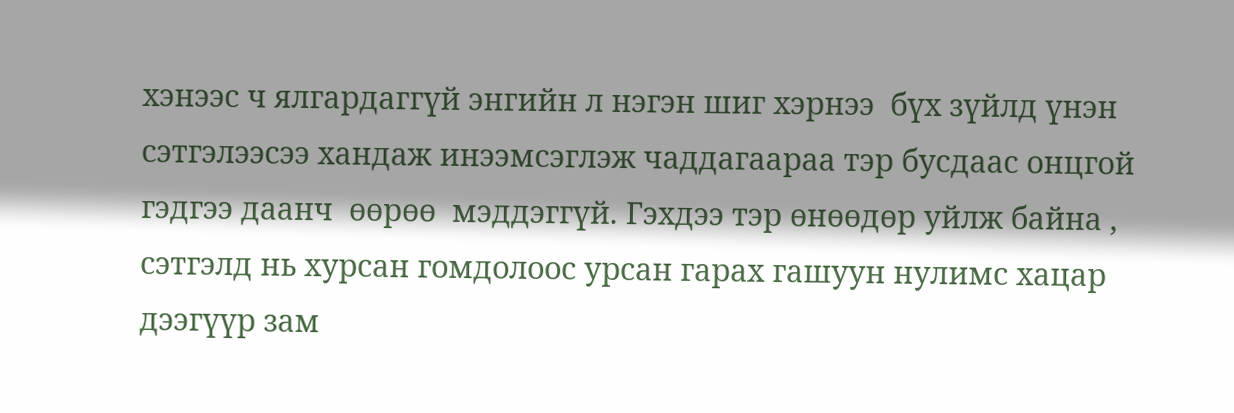хэнээс ч ялгардаггүй энгийн л нэгэн шиг хэрнээ  бүх зүйлд үнэн сэтгэлээсээ хандаж инээмсэглэж чаддагаараа тэр бусдаас онцгой  гэдгээ даанч  өөрөө  мэддэггүй. Гэхдээ тэр өнөөдөр уйлж байна , сэтгэлд нь хурсан гомдолоос урсан гарах гашуун нулимс хацар дээгүүр зам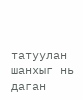татуулан шанхыг нь даган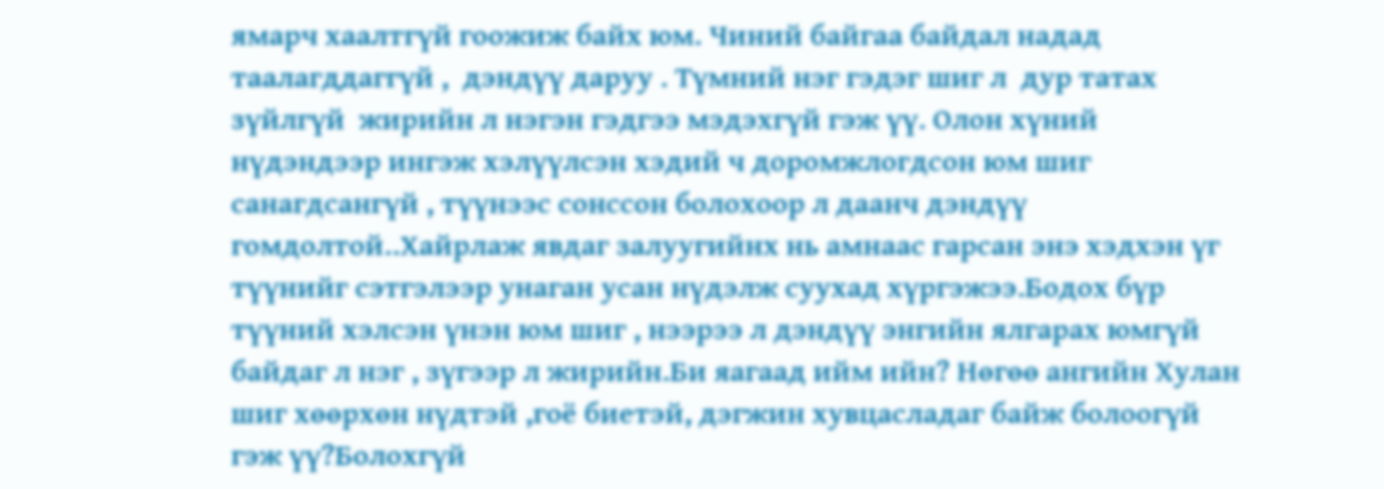ямарч хаалтгүй гоожиж байх юм. Чиний байгаа байдал надад таалагддаггүй ,  дэндүү даруу . Түмний нэг гэдэг шиг л  дур татах зүйлгүй  жирийн л нэгэн гэдгээ мэдэхгүй гэж үү. Олон хүний нүдэндээр ингэж хэлүүлсэн хэдий ч доромжлогдсон юм шиг санагдсангүй , түүнээс сонссон болохоор л даанч дэндүү гомдолтой..Хайрлаж явдаг залуугийнх нь амнаас гарсан энэ хэдхэн үг түүнийг сэтгэлээр унаган усан нүдэлж суухад хүргэжээ.Бодох бүр түүний хэлсэн үнэн юм шиг , нээрээ л дэндүү энгийн ялгарах юмгүй байдаг л нэг , зүгээр л жирийн.Би яагаад ийм ийн? Нөгөө ангийн Хулан шиг хөөрхөн нүдтэй ,гоё биетэй, дэгжин хувцасладаг байж болоогүй гэж үү?Болохгүй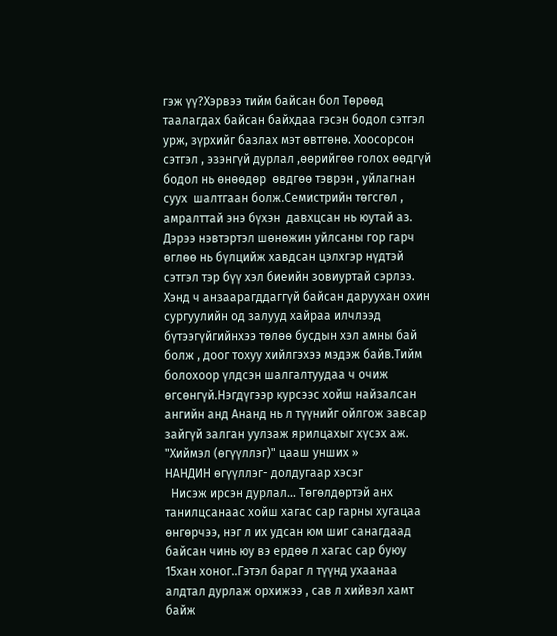гэж үү?Хэрвээ тийм байсан бол Төрөөд таалагдах байсан байхдаа гэсэн бодол сэтгэл урж, зүрхийг базлах мэт өвтгөнө. Хоосорсон сэтгэл , эзэнгүй дурлал ,өөрийгөө голох өөдгүй бодол нь өнөөдөр  өвдгөө тэврэн , уйлагнан суух  шалтгаан болж.Семистрийн төгсгөл , амралттай энэ бүхэн  давхцсан нь юутай аз. Дэрээ нэвтэртэл шөнөжин уйлсаны гор гарч өглөө нь бүлцийж хавдсан цэлхгэр нүдтэй сэтгэл тэр бүү хэл биеийн зовиуртай сэрлээ. Хэнд ч анзаарагддаггүй байсан даруухан охин сургуулийн од залууд хайраа илчлээд бүтээгүйгийнхээ төлөө бусдын хэл амны бай болж , доог тохуу хийлгэхээ мэдэж байв.Тийм болохоор үлдсэн шалгалтуудаа ч очиж өгсөнгүй.Нэгдүгээр курсээс хойш найзалсан ангийн анд Ананд нь л түүнийг ойлгож завсар зайгүй залган уулзаж ярилцахыг хүсэх аж.
"Хиймэл (өгүүллэг)" цааш унших »
НАНДИН өгүүллэг- долдугаар хэсэг
  Нисэж ирсэн дурлал... Төгөлдөртэй анх танилцсанаас хойш хагас сар гарны хугацаа өнгөрчээ, нэг л их удсан юм шиг санагдаад байсан чинь юу вэ ердөө л хагас сар буюу 15хан хоног..Гэтэл бараг л түүнд ухаанаа алдтал дурлаж орхижээ , сав л хийвэл хамт байж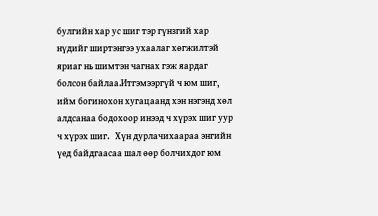булгийн хар ус шиг тэр гүнзгий хар нүдийг ширтэнгээ ухаалаг хөгжилтэй яриаг нь шимтэн чагнах гэж яардаг болсон байлаа.Итгэмээргүй ч юм шиг, ийм богинохон хугацаанд хэн нэгэнд хөл алдсанаа бодохоор инээд ч хүрэх шиг уур ч хүрэх шиг.   Хүн дурлачихаараа энгийн үед байдгаасаа шал өөр болчихдог юм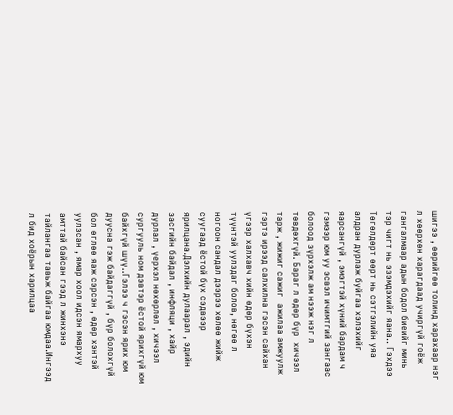шигээ , өөрийгөө толинд харахаар нэг л хөөрхөн харагдаад учиргүй гоёж гангалмаар адын бодол биеийг минь тэр чигт нь эзэмдэхийг яана.. Гэхдээ Төгөлдөрт өөрт нь сэтгэлийн уяа алдран дурлаж буйгаа хэлэхийг яарсангүй , эмэгтэй хүний бардам ч гэмээр юм уу эсвэл ичимтгий зангаас болоод зүрхэлж ам нээж нэг л төвдөхгүй. Бараг л өдөр бүр  хичээл тарж , жижиг сажиг  ажилаа амжуулж гэртэ ирээд салхилна гэсэн сайхан үгээр халхавч хийн өдөр бүхэн түүнтэй уулздаг болов, нөгөө л ногоон сандал дээрээ хөлөө жийж суугаад ёстой бүх сэдвээр ярилцана.Дэлхийн дулаарал , эдийн засгийн байдал , инфляци , хайр дурлал , үерхэл нөхөрлөл , хичээл сургууль ном дэвтэр ёстой ярихгүй юм байхгүй шүү..Гэлээ ч гэсэн ярих юм дуусна гэж байдаггүй , бүр болохгүй бол өглөө яаж сэрсэн , өдөр хэнтэй уулзсан , ямар хоол идсэн ямархуу амттай байсан гээд л жинхэнэ тайлангаа тавьж байгаа юмдаа.Ингээд л бид хоёрын харилцаа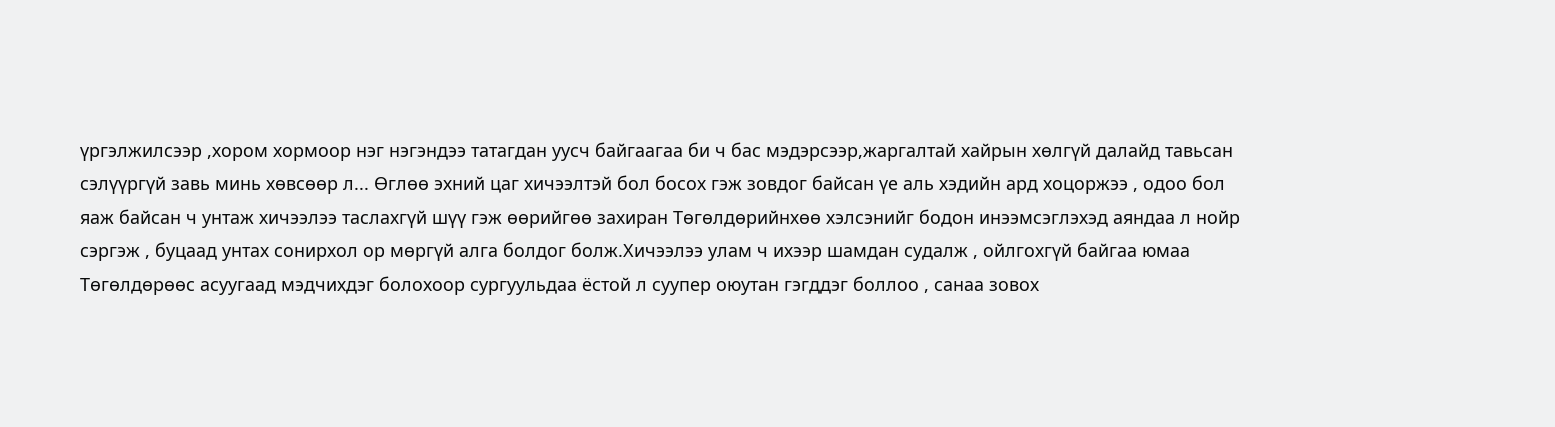үргэлжилсээр ,хором хормоор нэг нэгэндээ татагдан уусч байгаагаа би ч бас мэдэрсээр,жаргалтай хайрын хөлгүй далайд тавьсан сэлүүргүй завь минь хөвсөөр л... Өглөө эхний цаг хичээлтэй бол босох гэж зовдог байсан үе аль хэдийн ард хоцоржээ , одоо бол яаж байсан ч унтаж хичээлээ таслахгүй шүү гэж өөрийгөө захиран Төгөлдөрийнхөө хэлсэнийг бодон инээмсэглэхэд аяндаа л нойр сэргэж , буцаад унтах сонирхол ор мөргүй алга болдог болж.Хичээлээ улам ч ихээр шамдан судалж , ойлгохгүй байгаа юмаа Төгөлдөрөөс асуугаад мэдчихдэг болохоор сургуульдаа ёстой л суупер оюутан гэгддэг боллоо , санаа зовох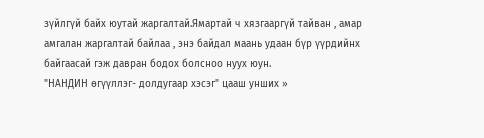зүйлгүй байх юутай жаргалтай.Ямартай ч хязгааргүй тайван , амар амгалан жаргалтай байлаа , энэ байдал маань удаан бүр үүрдийнх байгаасай гэж давран бодох болсноо нуух юун.
"НАНДИН өгүүллэг- долдугаар хэсэг" цааш унших »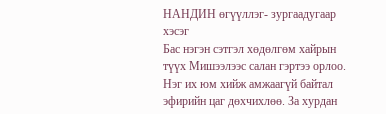НАНДИН өгүүллэг- зургаадугаар хэсэг
Бас нэгэн сэтгэл хөдөлгөм хайрын түүх Мишээлээс салан гэртээ орлоо. Нэг их юм хийж амжаагүй байтал эфирийн цаг дөхчихлөө. За хурдан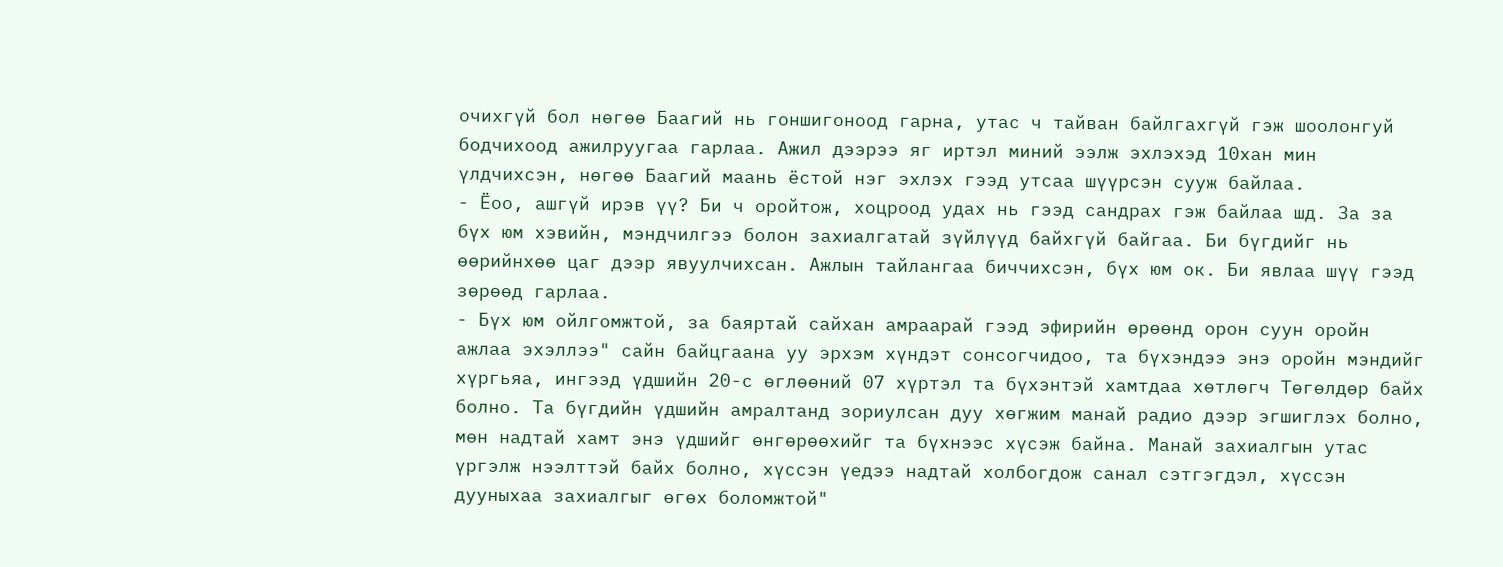очихгүй бол нөгөө Баагий нь гоншигоноод гарна, утас ч тайван байлгахгүй гэж шоолонгуй бодчихоод ажилруугаа гарлаа. Ажил дээрээ яг иртэл миний ээлж эхлэхэд 10хан мин үлдчихсэн, нөгөө Баагий маань ёстой нэг эхлэх гээд утсаа шүүрсэн сууж байлаа.
- Ёоо, ашгүй ирэв үү? Би ч оройтож, хоцроод удах нь гээд сандрах гэж байлаа шд. За за бүх юм хэвийн, мэндчилгээ болон захиалгатай зүйлүүд байхгүй байгаа. Би бүгдийг нь өөрийнхөө цаг дээр явуулчихсан. Ажлын тайлангаа биччихсэн, бүх юм ок. Би явлаа шүү гээд зөрөөд гарлаа.
- Бүх юм ойлгомжтой, за баяртай сайхан амраарай гээд эфирийн өрөөнд орон суун оройн ажлаа эхэллээ" сайн байцгаана уу эрхэм хүндэт сонсогчидоо, та бүхэндээ энэ оройн мэндийг хүргьяа, ингээд үдшийн 20-с өглөөний 07 хүртэл та бүхэнтэй хамтдаа хөтлөгч Төгөлдөр байх болно. Та бүгдийн үдшийн амралтанд зориулсан дуу хөгжим манай радио дээр эгшиглэх болно, мөн надтай хамт энэ үдшийг өнгөрөөхийг та бүхнээс хүсэж байна. Манай захиалгын утас үргэлж нээлттэй байх болно, хүссэн үедээ надтай холбогдож санал сэтгэгдэл, хүссэн дууныхаа захиалгыг өгөх боломжтой"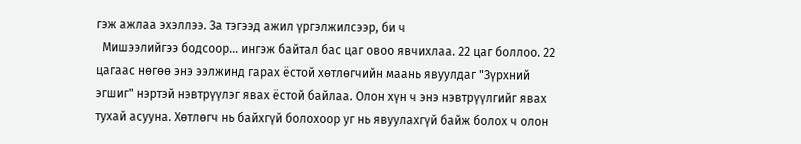гэж ажлаа эхэллээ. За тэгээд ажил үргэлжилсээр, би ч
  Мишээлийгээ бодсоор... ингэж байтал бас цаг овоо явчихлаа. 22 цаг боллоо. 22 цагаас нөгөө энэ ээлжинд гарах ёстой хөтлөгчийн маань явуулдаг "Зүрхний эгшиг" нэртэй нэвтрүүлэг явах ёстой байлаа. Олон хүн ч энэ нэвтрүүлгийг явах тухай асууна. Хөтлөгч нь байхгүй болохоор уг нь явуулахгүй байж болох ч олон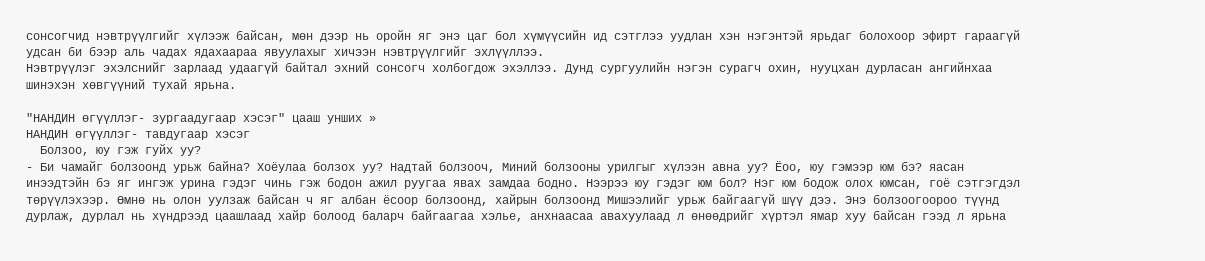сонсогчид нэвтрүүлгийг хүлээж байсан, мөн дээр нь оройн яг энэ цаг бол хүмүүсийн ид сэтглээ уудлан хэн нэгэнтэй ярьдаг болохоор эфирт гараагүй удсан би бээр аль чадах ядахаараа явуулахыг хичээн нэвтрүүлгийг эхлүүллээ.
Нэвтрүүлэг эхэлснийг зарлаад удаагүй байтал эхний сонсогч холбогдож эхэллээ. Дунд сургуулийн нэгэн сурагч охин, нууцхан дурласан ангийнхаа шинэхэн хөвгүүний тухай ярьна.

"НАНДИН өгүүллэг- зургаадугаар хэсэг" цааш унших »
НАНДИН өгүүллэг- тавдугаар хэсэг
  Болзоо, юу гэж гуйх уу?
- Би чамайг болзоонд урьж байна? Хоёулаа болзох уу? Надтай болзооч, Миний болзооны урилгыг хүлээн авна уу? Ёоо, юу гэмээр юм бэ? яасан инээдтэйн бэ яг ингэж урина гэдэг чинь гэж бодон ажил руугаа явах замдаа бодно. Нээрээ юу гэдэг юм бол? Нэг юм бодож олох юмсан, гоё сэтгэгдэл төрүүлэхээр. Өмнө нь олон уулзаж байсан ч яг албан ёсоор болзоонд, хайрын болзоонд Мишээлийг урьж байгаагүй шүү дээ. Энэ болзоогоороо түүнд дурлаж, дурлал нь хүндрээд цаашлаад хайр болоод баларч байгаагаа хэлье, анхнаасаа авахуулаад л өнөөдрийг хүртэл ямар хуу байсан гээд л ярьна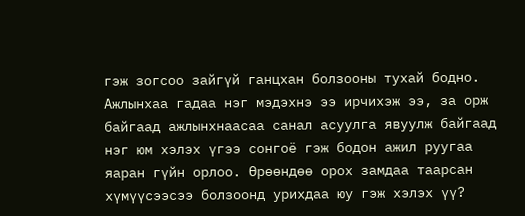гэж зогсоо зайгүй ганцхан болзооны тухай бодно. Ажлынхаа гадаа нэг мэдэхнэ ээ ирчихэж ээ, за орж байгаад ажлынхнаасаа санал асуулга явуулж байгаад нэг юм хэлэх үгээ сонгоё гэж бодон ажил руугаа яаран гүйн орлоо. Өрөөндөө орох замдаа таарсан хүмүүсээсээ болзоонд урихдаа юу гэж хэлэх үү?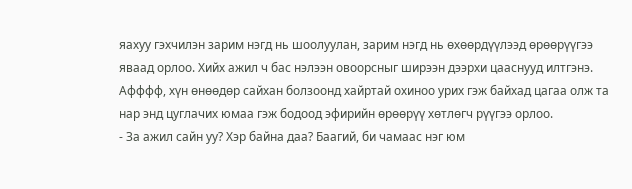яахуу гэхчилэн зарим нэгд нь шоолуулан, зарим нэгд нь өхөөрдүүлээд өрөөрүүгээ яваад орлоо. Хийх ажил ч бас нэлээн овоорсныг ширээн дээрхи цааснууд илтгэнэ. Афффф, хүн өнөөдөр сайхан болзоонд хайртай охиноо урих гэж байхад цагаа олж та нар энд цуглачих юмаа гэж бодоод эфирийн өрөөрүү хөтлөгч рүүгээ орлоо.
- За ажил сайн уу? Хэр байна даа? Баагий, би чамаас нэг юм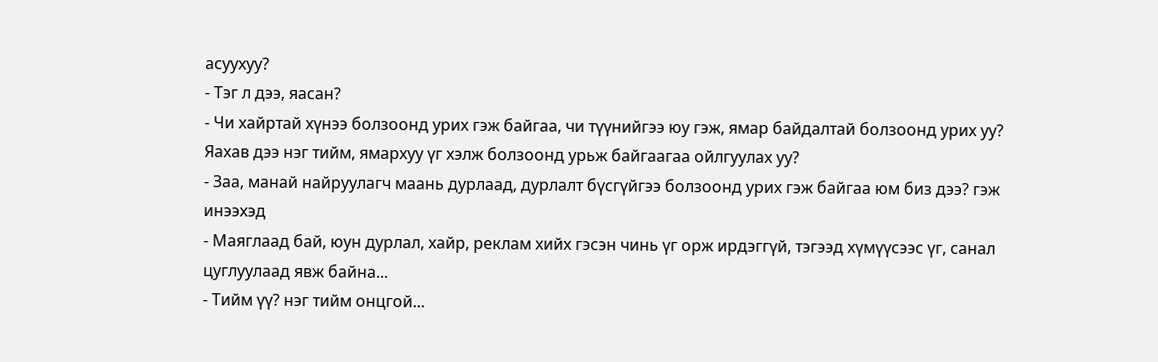асуухуу?
- Тэг л дээ, яасан?
- Чи хайртай хүнээ болзоонд урих гэж байгаа, чи түүнийгээ юу гэж, ямар байдалтай болзоонд урих уу? Яахав дээ нэг тийм, ямархуу үг хэлж болзоонд урьж байгаагаа ойлгуулах уу?
- Заа, манай найруулагч маань дурлаад, дурлалт бүсгүйгээ болзоонд урих гэж байгаа юм биз дээ? гэж инээхэд
- Маяглаад бай, юун дурлал, хайр, реклам хийх гэсэн чинь үг орж ирдэггүй, тэгээд хүмүүсээс үг, санал цуглуулаад явж байна...
- Тийм үү? нэг тийм онцгой...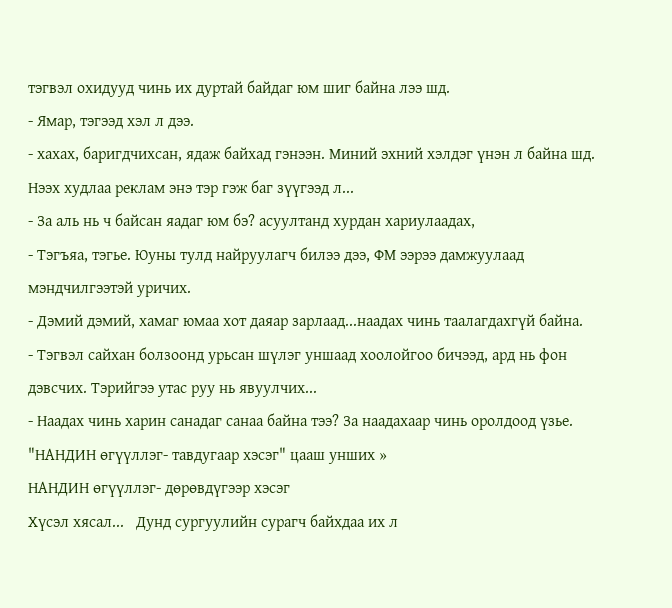тэгвэл охидууд чинь их дуртай байдаг юм шиг байна лээ шд.
- Ямар, тэгээд хэл л дээ.
- хахах, баригдчихсан, ядаж байхад гэнээн. Миний эхний хэлдэг үнэн л байна шд. Нээх худлаа реклам энэ тэр гэж баг зүүгээд л...
- За аль нь ч байсан яадаг юм бэ? асуултанд хурдан хариулаадах,
- Тэгъяа, тэгье. Юуны тулд найруулагч билээ дээ, ФМ ээрээ дамжуулаад мэндчилгээтэй уричих.
- Дэмий дэмий, хамаг юмаа хот даяар зарлаад...наадах чинь таалагдахгүй байна.
- Тэгвэл сайхан болзоонд урьсан шүлэг уншаад хоолойгоо бичээд, ард нь фон дэвсчих. Тэрийгээ утас руу нь явуулчих...
- Наадах чинь харин санадаг санаа байна тээ? За наадахаар чинь оролдоод үзье.
"НАНДИН өгүүллэг- тавдугаар хэсэг" цааш унших »
НАНДИН өгүүллэг- дөрөвдүгээр хэсэг
Хүсэл хясал...   Дунд сургуулийн сурагч байхдаа их л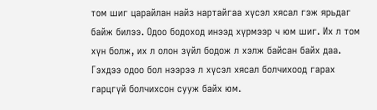том шиг царайлан найз нартайгаа хүсэл хясал гэж ярьдаг байж билээ. Одоо бодоход инээд хүрмээр ч юм шиг. Их л том хүн болж, их л олон зүйл бодож л хэлж байсан байх даа. Гэхдээ одоо бол нээрээ л хүсэл хясал болчихоод гарах гарцгүй болчихсон сууж байх юм.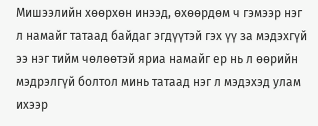Мишээлийн хөөрхөн инээд, өхөөрдөм ч гэмээр нэг л намайг татаад байдаг эгдүүтэй гэх үү за мэдэхгүй ээ нэг тийм чөлөөтэй яриа намайг ер нь л өөрийн мэдрэлгүй болтол минь татаад нэг л мэдэхэд улам ихээр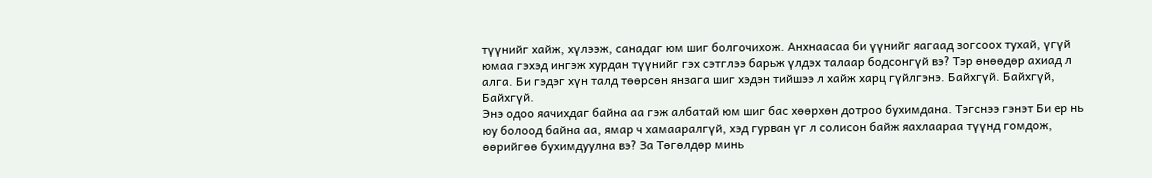түүнийг хайж, хүлээж, санадаг юм шиг болгочихож. Анхнаасаа би үүнийг яагаад зогсоох тухай, үгүй юмаа гэхэд ингэж хурдан түүнийг гэх сэтглээ барьж үлдэх талаар бодсонгүй вэ? Тэр өнөөдөр ахиад л алга. Би гэдэг хүн талд төөрсөн янзага шиг хэдэн тийшээ л хайж харц гүйлгэнэ. Байхгүй. Байхгүй, Байхгүй.
Энэ одоо яачихдаг байна аа гэж албатай юм шиг бас хөөрхөн дотроо бухимдана. Тэгснээ гэнэт Би ер нь юу болоод байна аа, ямар ч хамааралгүй, хэд гурван үг л солисон байж яахлаараа түүнд гомдож, өөрийгөө бухимдуулна вэ? За Төгөлдөр минь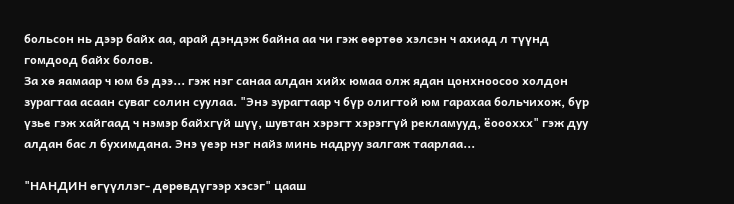больсон нь дээр байх аа, арай дэндэж байна аа чи гэж өөртөө хэлсэн ч ахиад л түүнд гомдоод байх болов.
За хө яамаар ч юм бэ дээ... гэж нэг санаа алдан хийх юмаа олж ядан цонхноосоо холдон зурагтаа асаан суваг солин суулаа. "Энэ зурагтаар ч бүр олигтой юм гарахаа больчихож, бүр үзье гэж хайгаад ч нэмэр байхгүй шүү, шувтан хэрэгт хэрэггүй рекламууд, ёоооххх" гэж дуу алдан бас л бухимдана. Энэ үеэр нэг найз минь надруу залгаж таарлаа...

"НАНДИН өгүүллэг- дөрөвдүгээр хэсэг" цааш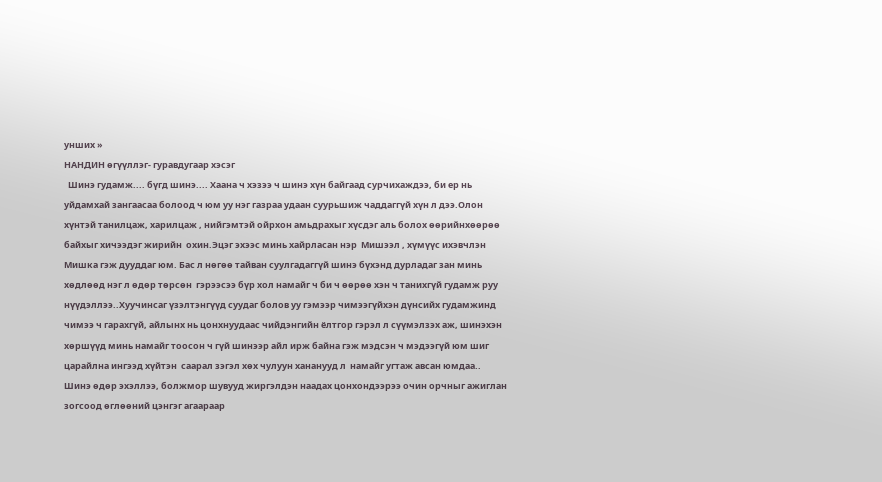унших »
НАНДИН өгүүллэг- гуравдугаар хэсэг
  Шинэ гудамж.... бүгд шинэ.... Хаана ч хэзээ ч шинэ хүн байгаад сурчихаждээ, би ер нь уйдамхай зангаасаа болоод ч юм уу нэг газраа удаан суурьшиж чаддаггүй хүн л дээ.Олон хүнтэй танилцаж, харилцаж , нийгэмтэй ойрхон амьдрахыг хүсдэг аль болох өөрийнхөөрөө байхыг хичээдэг жирийн  охин.Эцэг эхээс минь хайрласан нэр  Мишээл , хүмүүс ихэвчлэн Мишка гэж дууддаг юм. Бас л нөгөө тайван суулгадаггүй шинэ бүхэнд дурладаг зан минь хөдлөөд нэг л өдөр төрсөн  гэрээсээ бүр хол намайг ч би ч өөрөө хэн ч танихгүй гудамж руу нүүдэллээ..Хуучинсаг үзэлтэнгүүд суудаг болов уу гэмээр чимээгүйхэн дүнсийх гудамжинд чимээ ч гарахгүй, айлынх нь цонхнуудаас чийдэнгийн ёлтгор гэрэл л сүүмэлзэх аж, шинэхэн хөршүүд минь намайг тоосон ч гүй шинээр айл ирж байна гэж мэдсэн ч мэдээгүй юм шиг царайлна ингээд хүйтэн  саарал зэгэл хөх чулуун хананууд л  намайг угтаж авсан юмдаа..   Шинэ өдөр эхэллээ, болжмор шувууд жиргэлдэн наадах цонхондээрээ очин орчныг ажиглан зогсоод өглөөний цэнгэг агаараар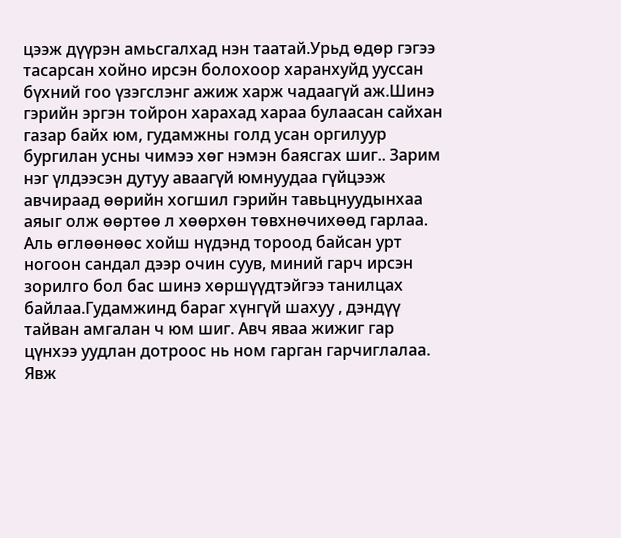цээж дүүрэн амьсгалхад нэн таатай.Урьд өдөр гэгээ тасарсан хойно ирсэн болохоор харанхуйд ууссан бүхний гоо үзэгслэнг ажиж харж чадаагүй аж.Шинэ гэрийн эргэн тойрон харахад хараа булаасан сайхан газар байх юм, гудамжны голд усан оргилуур бургилан усны чимээ хөг нэмэн баясгах шиг.. Зарим нэг үлдээсэн дутуу аваагүй юмнуудаа гүйцээж авчираад өөрийн хогшил гэрийн тавьцнуудынхаа аяыг олж өөртөө л хөөрхөн төвхнөчихөөд гарлаа. Аль өглөөнөөс хойш нүдэнд тороод байсан урт ногоон сандал дээр очин суув, миний гарч ирсэн зорилго бол бас шинэ хөршүүдтэйгээ танилцах байлаа.Гудамжинд бараг хүнгүй шахуу , дэндүү тайван амгалан ч юм шиг. Авч яваа жижиг гар цүнхээ уудлан дотроос нь ном гарган гарчиглалаа. Явж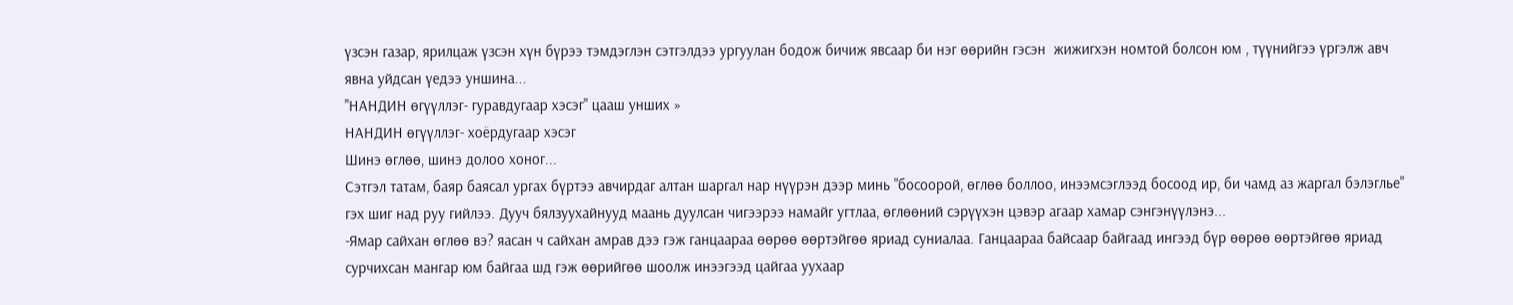үзсэн газар, ярилцаж үзсэн хүн бүрээ тэмдэглэн сэтгэлдээ ургуулан бодож бичиж явсаар би нэг өөрийн гэсэн  жижигхэн номтой болсон юм , түүнийгээ үргэлж авч явна уйдсан үедээ уншина...
"НАНДИН өгүүллэг- гуравдугаар хэсэг" цааш унших »
НАНДИН өгүүллэг- хоёрдугаар хэсэг
Шинэ өглөө, шинэ долоо хоног...
Сэтгэл татам, баяр баясал ургах бүртээ авчирдаг алтан шаргал нар нүүрэн дээр минь "босоорой, өглөө боллоо, инээмсэглээд босоод ир, би чамд аз жаргал бэлэглье" гэх шиг над руу гийлээ. Дууч бялзуухайнууд маань дуулсан чигээрээ намайг угтлаа, өглөөний сэрүүхэн цэвэр агаар хамар сэнгэнүүлэнэ...
-Ямар сайхан өглөө вэ? яасан ч сайхан амрав дээ гэж ганцаараа өөрөө өөртэйгөө яриад суниалаа. Ганцаараа байсаар байгаад ингээд бүр өөрөө өөртэйгөө яриад сурчихсан мангар юм байгаа шд гэж өөрийгөө шоолж инээгээд цайгаа уухаар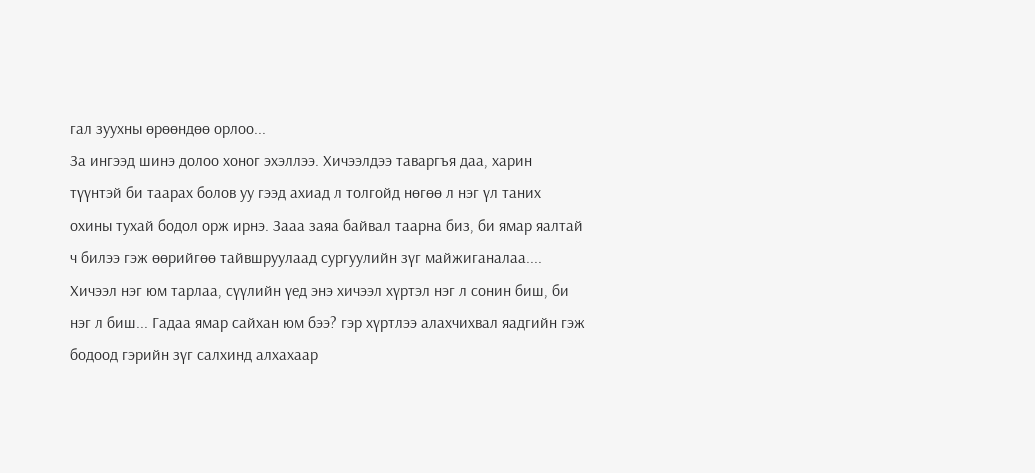гал зуухны өрөөндөө орлоо...
За ингээд шинэ долоо хоног эхэллээ. Хичээлдээ таваргъя даа, харин түүнтэй би таарах болов уу гээд ахиад л толгойд нөгөө л нэг үл таних охины тухай бодол орж ирнэ. Зааа заяа байвал таарна биз, би ямар яалтай ч билээ гэж өөрийгөө тайвшруулаад сургуулийн зүг майжиганалаа....
Хичээл нэг юм тарлаа, сүүлийн үед энэ хичээл хүртэл нэг л сонин биш, би нэг л биш... Гадаа ямар сайхан юм бээ? гэр хүртлээ алахчихвал яадгийн гэж бодоод гэрийн зүг салхинд алхахаар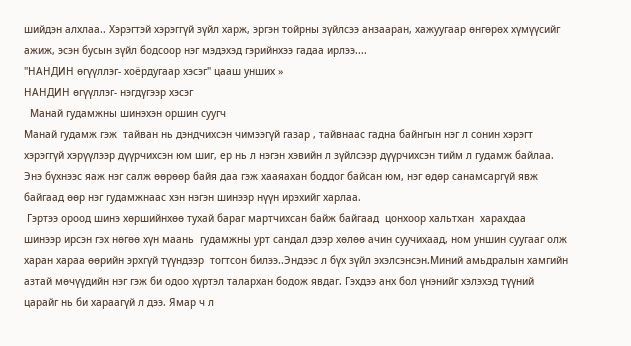шийдэн алхлаа.. Хэрэгтэй хэрэггүй зүйл харж, эргэн тойрны зүйлсээ анзааран, хажуугаар өнгөрөх хүмүүсийг ажиж, эсэн бусын зүйл бодсоор нэг мэдэхэд гэрийнхээ гадаа ирлээ....
"НАНДИН өгүүллэг- хоёрдугаар хэсэг" цааш унших »
НАНДИН өгүүллэг- нэгдүгээр хэсэг
  Манай гудамжны шинэхэн оршин суугч
Манай гудамж гэж  тайван нь дэндчихсэн чимээгүй газар , тайвнаас гадна байнгын нэг л сонин хэрэгт хэрэггүй хэрүүлээр дүүрчихсэн юм шиг, ер нь л нэгэн хэвийн л зүйлсээр дүүрчихсэн тийм л гудамж байлаа. Энэ бүхнээс яаж нэг салж өөрөөр байя даа гэж хааяахан боддог байсан юм, нэг өдөр санамсаргүй явж байгаад өөр нэг гудамжнаас хэн нэгэн шинээр нүүн ирэхийг харлаа.
 Гэртээ ороод шинэ хөршийнхөө тухай бараг мартчихсан байж байгаад  цонхоор хальтхан  харахдаа  шинээр ирсэн гэх нөгөө хүн маань  гудамжны урт сандал дээр хөлөө ачин суучихаад, ном уншин суугааг олж харан хараа өөрийн эрхгүй түүндээр  тогтсон билээ..Эндээс л бүх зүйл эхэлсэнсэн.Миний амьдралын хамгийн азтай мөчүүдийн нэг гэж би одоо хүртэл талархан бодож явдаг. Гэхдээ анх бол үнэнийг хэлэхэд түүний царайг нь би хараагүй л дээ. Ямар ч л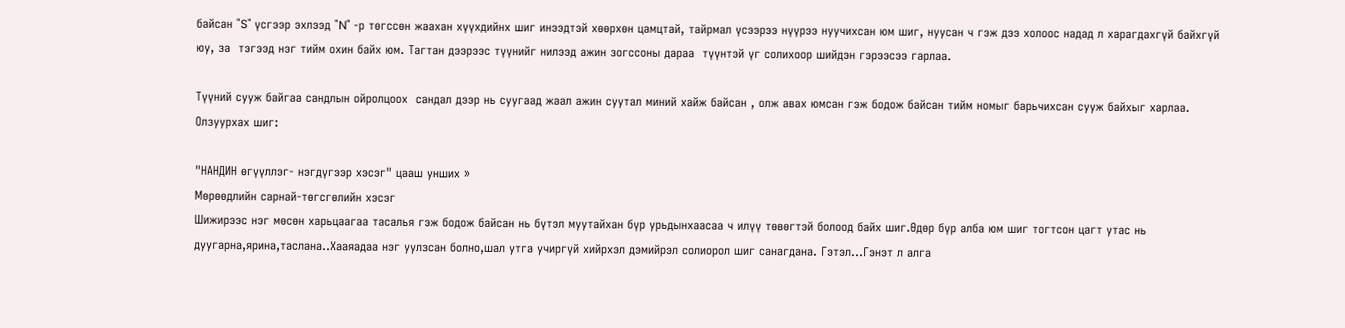байсан "S" үсгээр эхлээд "N" -р төгссөн жаахан хүүхдийнх шиг инээдтэй хөөрхөн цамцтай, тайрмал үсээрээ нүүрээ нуучихсан юм шиг, нуусан ч гэж дээ холоос надад л харагдахгүй байхгүй юу, за  тэгээд нэг тийм охин байх юм. Тагтан дээрээс түүнийг нилээд ажин зогссоны дараа  түүнтэй үг солихоор шийдэн гэрээсээ гарлаа.

Түүний сууж байгаа сандлын ойролцоох  сандал дээр нь суугаад жаал ажин суутал миний хайж байсан , олж авах юмсан гэж бодож байсан тийм номыг барьчихсан сууж байхыг харлаа.  Олзуурхах шиг:

"НАНДИН өгүүллэг- нэгдүгээр хэсэг" цааш унших »
Мөрөөдлийн сарнай-төгсгөлийн хэсэг
Шижирээс нэг мөсөн харьцаагаа тасалья гэж бодож байсан нь бүтэл муутайхан бүр урьдынхаасаа ч илүү төвөгтэй болоод байх шиг.Өдөр бүр алба юм шиг тогтсон цагт утас нь дуугарна,ярина,таслана..Хааяадаа нэг уулзсан болно,шал утга учиргүй хийрхэл дэмийрэл солиорол шиг санагдана. Гэтэл...Гэнэт л алга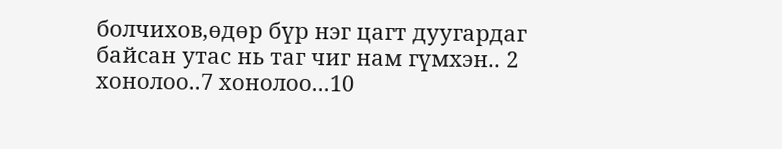болчихов,өдөр бүр нэг цагт дуугардаг байсан утас нь таг чиг нам гүмхэн.. 2 хонолоо..7 хонолоо...10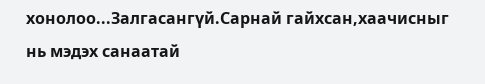хонолоо...Залгасангүй.Сарнай гайхсан,хаачисныг нь мэдэх санаатай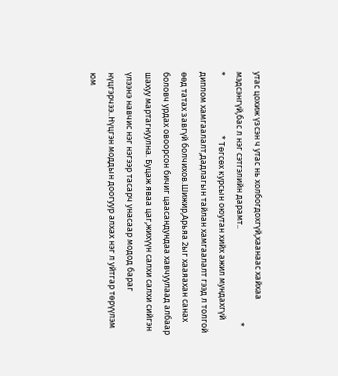утас цохиж үзсэн ч утас нь холбогдохгүй,хаанаас хайхаа мэдсэнгүй,бас л нэг сэтгэлийн дарамт..                                               *                                       *                              * Төгсөх курсын оюутан хийх ажил мундахгүй диплом хамгаалалт,дадлагын тайлан хамгаалалт гээд л толгой өөд татах завгүй болчихов.Шижир,Арьяа 2ыг хааяахан санах боловч урдах овоорсон бичиг цаасандундаа хавчуулаад албаар шахуу мартагнуулна. Буцаж яваа цаг,жихүүн салхи салхи сийгэн үлээнэ навчис нэг нэгээр тасарч унасаар модод бараг нүцгэрчээ..Нүцгэн моддын доогуур алхах нэг л уйтгар төрүүлэм юм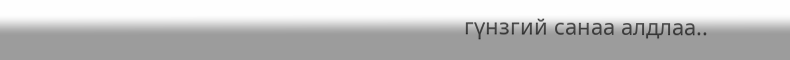гүнзгий санаа алдлаа..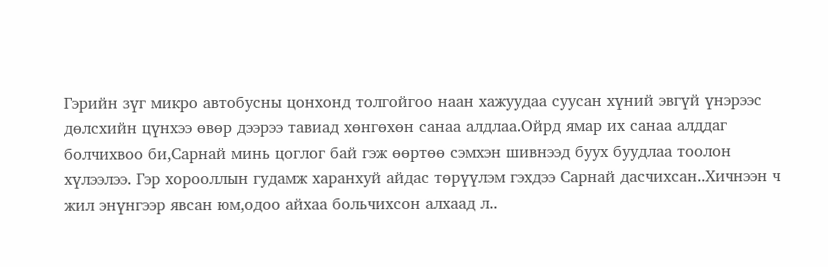Гэрийн зүг микро автобусны цонхонд толгойгоо наан хажуудаа суусан хүний эвгүй үнэрээс дөлсхийн цүнхээ өвөр дээрээ тавиад хөнгөхөн санаа алдлаа.Ойрд ямар их санаа алддаг болчихвоо би,Сарнай минь цоглог бай гэж өөртөө сэмхэн шивнээд буух буудлаа тоолон хүлээлээ. Гэр хорооллын гудамж харанхуй айдас төрүүлэм гэхдээ Сарнай дасчихсан..Хичнээн ч жил энүнгээр явсан юм,одоо айхаа больчихсон алхаад л..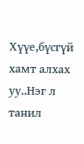Хүүе,бүсгүй хамт алхах уу..Нэг л танил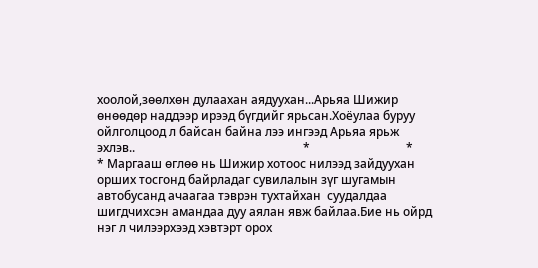хоолой,зөөлхөн дулаахан аядуухан...Арьяа Шижир өнөөдөр наддээр ирээд бүгдийг ярьсан.Хоёулаа буруу ойлголцоод л байсан байна лээ ингээд Арьяа ярьж эхлэв..                                                        *                                *                            * Маргааш өглөө нь Шижир хотоос нилээд зайдуухан орших тосгонд байрладаг сувилалын зүг шугамын автобусанд ачаагаа тэврэн тухтайхан  суудалдаа шигдчихсэн амандаа дуу аялан явж байлаа.Бие нь ойрд нэг л чилээрхээд хэвтэрт орох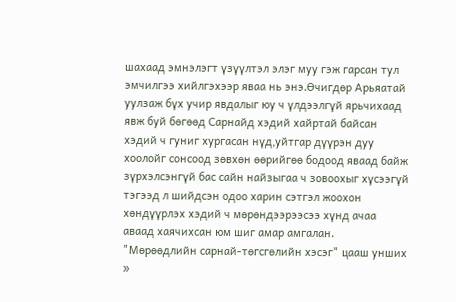шахаад эмнэлэгт үзүүлтэл элэг муу гэж гарсан тул эмчилгээ хийлгэхээр яваа нь энэ.Өчигдөр Арьяатай уулзаж бүх учир явдалыг юу ч үлдээлгүй ярьчихаад явж буй бөгөөд Сарнайд хэдий хайртай байсан хэдий ч гуниг хургасан нүд,уйтгар дүүрэн дуу хоолойг сонсоод зөвхөн өөрийгөө бодоод яваад байж зүрхэлсэнгүй бас сайн найзыгаа ч зовоохыг хүсээгүй тэгээд л шийдсэн одоо харин сэтгэл жоохон хөндүүрлэх хэдий ч мөрөндээрээсээ хүнд ачаа аваад хаячихсан юм шиг амар амгалан.
"Мөрөөдлийн сарнай-төгсгөлийн хэсэг" цааш унших »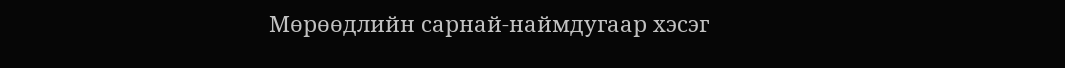Мөрөөдлийн сарнай-наймдугаар хэсэг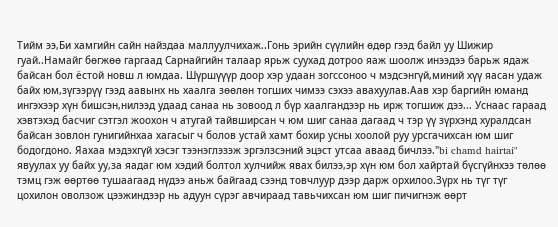Тийм ээ,Би хамгийн сайн найздаа маллуулчихаж..Гонь эрийн сүүлийн өдөр гээд байл уу Шижир гуай..Намайг бөгжөө гаргаад Сарнайгийн талаар ярьж суухад дотроо яаж шоолж инээдээ барьж ядаж байсан бол ёстой новш л юмдаа. Шүршүүүр доор хэр удаан зогссоноо ч мэдсэнгүй,миний хүү яасан удаж байх юм,зүгээрүү гээд аавынх нь хаалга зөөлөн тогших чимээ сэхээ авахуулав.Аав хэр баргийн юманд ингэхээр хүн бишсэн,нилээд удаад санаа нь зовоод л бүр хаалгандээр нь ирж тогшиж дээ... Уснаас гараад хэвтэхэд басчиг сэтгэл жоохон ч атугай тайвширсан ч юм шиг санаа дагаад ч тэр үү зүрхэнд хуралдсан байсан зовлон гунигийнхаа хагасыг ч болов устай хамт бохир усны хоолой руу урсгачихсан юм шиг бодогдоно. Яахаа мэдэхгүй хэсэг тээнэглэзэж эргэлзсэний эцэст утсаа аваад бичлээ."bi chamd hairtai" явуулах уу байх уу,за яадаг юм хэдий болтол хулчийж явах билээ,эр хүн юм бол хайртай бүсгүйнхээ төлөө тэмц гэж өөртөө тушаагаад нүдээ аньж байгаад сээнд товчлуур дээр дарж орхилоо.Зүрх нь түг түг цохилон оволзож цээжиндээр нь адуун сүрэг авчираад тавьчихсан юм шиг пичигнэж өөрт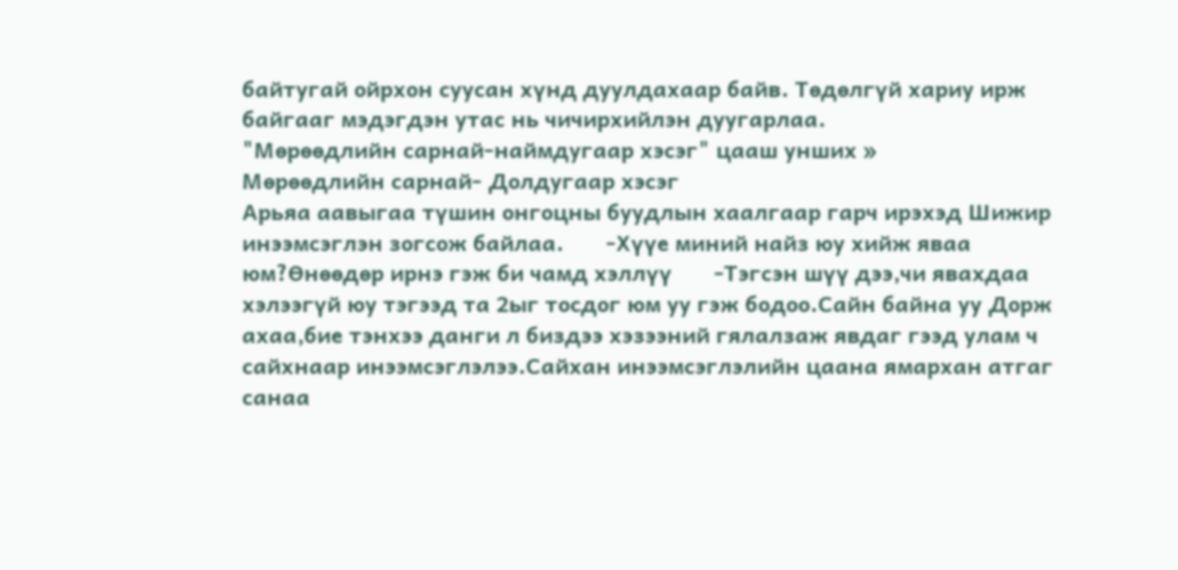байтугай ойрхон суусан хүнд дуулдахаар байв. Төдөлгүй хариу ирж байгааг мэдэгдэн утас нь чичирхийлэн дуугарлаа.
"Мөрөөдлийн сарнай-наймдугаар хэсэг" цааш унших »
Мөрөөдлийн сарнай- Долдугаар хэсэг
Арьяа аавыгаа түшин онгоцны буудлын хаалгаар гарч ирэхэд Шижир инээмсэглэн зогсож байлаа.       -Хүүе миний найз юу хийж яваа юм?Өнөөдөр ирнэ гэж би чамд хэллүү       -Тэгсэн шүү дээ,чи явахдаа хэлээгүй юу тэгээд та 2ыг тосдог юм уу гэж бодоо.Сайн байна уу Дорж ахаа,бие тэнхээ данги л биздээ хэзээний гялалзаж явдаг гээд улам ч сайхнаар инээмсэглэлээ.Сайхан инээмсэглэлийн цаана ямархан атгаг санаа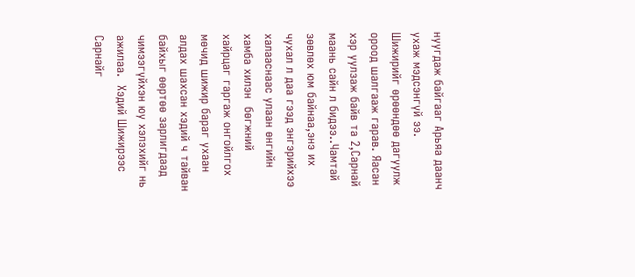нуугдаж байгааг Арьяа даанч ухаж мэдсэнгүй ээ. Шижирийг өрөөндөө дагуулж ороод шалгааж гарав. Яасан хэр уулзаж байв та 2,Сарнай маань сайн л бидээ..Чамтай зөвлөх юм байнаа,энэ их чухал л даа гээд энгэрийхээ халааснаас улаан өнгийн хамба хилэн  бөгжний хайрцаг гаргаж онгойлгох мөчид шижир бараг ухаан алдах шахсан хэдий ч тайван байхыг өөртөө зарлигдаад чимээгүйхэн юу хэлэхийг нь ажилаа.  Хэдий Шижирээс Сарнайг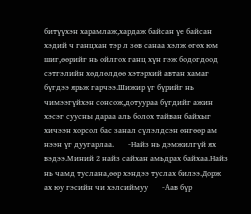битүүхэн харамлаж,хардаж байсан үе байсан хэдий ч ганцхан тэр л зөв санаа хэлж өгөх юм шиг,өөрийг нь ойлгох ганц хүн гэж бодогдоод сэтгэлийн хөдлөлдөө хэтэрхий автан хамаг бүгдээ ярьж гарчээ.Шижир үг бүрийг нь чимээгүйхэн сонсож,дотуураа бүгдийг ажин хэсэг суусны дараа аль болох тайван байхыг хичээн хорсол бас занал сүлэлдсэн өнгөөр ам нээн үг дуугарлаа.       -Найз нь дэмжилгүй ях вэдээ.Миний 2 найз сайхан амьдрах байхаа.Найз нь чамд туслана,өөр хэндээ туслах билээ.Дорж ах юу гэсийн чи хэлсиймуу       -Аав бүр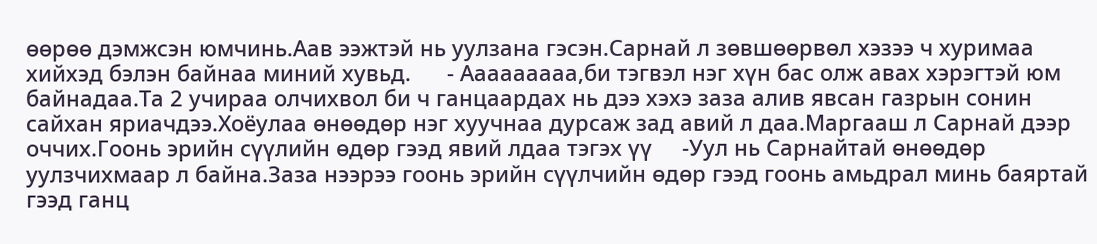өөрөө дэмжсэн юмчинь.Аав ээжтэй нь уулзана гэсэн.Сарнай л зөвшөөрвөл хэзээ ч хуримаа хийхэд бэлэн байнаа миний хувьд.      - Ааааааааа,би тэгвэл нэг хүн бас олж авах хэрэгтэй юм байнадаа.Та 2 учираа олчихвол би ч ганцаардах нь дээ хэхэ заза алив явсан газрын сонин сайхан яриачдээ.Хоёулаа өнөөдөр нэг хуучнаа дурсаж зад авий л даа.Маргааш л Сарнай дээр оччих.Гоонь эрийн сүүлийн өдөр гээд явий лдаа тэгэх үү     -Уул нь Сарнайтай өнөөдөр уулзчихмаар л байна.Заза нээрээ гоонь эрийн сүүлчийн өдөр гээд гоонь амьдрал минь баяртай гээд ганц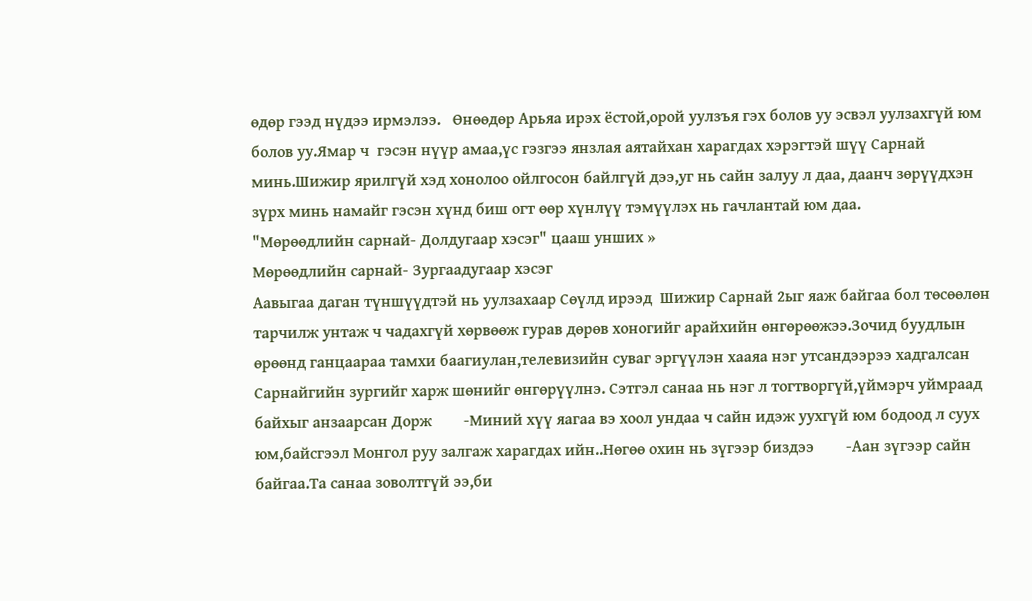өдөр гээд нүдээ ирмэлээ.   Өнөөдөр Арьяа ирэх ёстой,орой уулзъя гэх болов уу эсвэл уулзахгүй юм болов уу.Ямар ч  гэсэн нүүр амаа,үс гэзгээ янзлая аятайхан харагдах хэрэгтэй шүү Сарнай минь.Шижир ярилгүй хэд хонолоо ойлгосон байлгүй дээ,уг нь сайн залуу л даа, даанч зөрүүдхэн зүрх минь намайг гэсэн хүнд биш огт өөр хүнлүү тэмүүлэх нь гачлантай юм даа.
"Мөрөөдлийн сарнай- Долдугаар хэсэг" цааш унших »
Мөрөөдлийн сарнай- Зургаадугаар хэсэг
Аавыгаа даган түншүүдтэй нь уулзахаар Сөүлд ирээд  Шижир Сарнай 2ыг яаж байгаа бол төсөөлөн тарчилж унтаж ч чадахгүй хөрвөөж гурав дөрөв хоногийг арайхийн өнгөрөөжээ.Зочид буудлын өрөөнд ганцаараа тамхи баагиулан,телевизийн суваг эргүүлэн хааяа нэг утсандээрээ хадгалсан  Сарнайгийн зургийг харж шөнийг өнгөрүүлнэ. Сэтгэл санаа нь нэг л тогтворгүй,үймэрч уймраад байхыг анзаарсан Дорж        -Миний хүү яагаа вэ хоол ундаа ч сайн идэж уухгүй юм бодоод л суух юм,байсгээл Монгол руу залгаж харагдах ийн..Нөгөө охин нь зүгээр биздээ        -Аан зүгээр сайн байгаа.Та санаа зоволтгүй ээ,би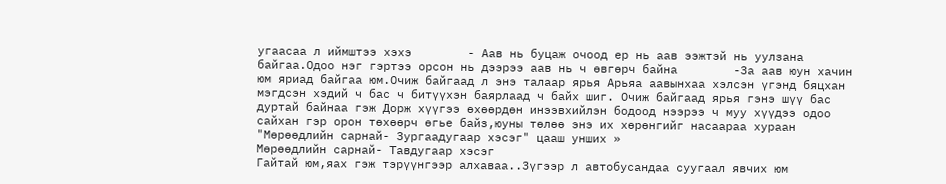угаасаа л иймштээ хэхэ        - Аав нь буцаж очоод ер нь аав ээжтэй нь уулзана байгаа.Одоо нэг гэртээ орсон нь дээрээ аав нь ч өвгөрч байна        -За аав юун хачин юм яриад байгаа юм.Очиж байгаад л энэ талаар ярья Арьяа аавынхаа хэлсэн үгэнд бяцхан мэгдсэн хэдий ч бас ч битүүхэн баярлаад ч байх шиг. Очиж байгаад ярья гэнэ шүү бас дуртай байнаа гэж Дорж хүүгээ өхөөрдөн инээвхийлэн бодоод нээрээ ч муу хүүдээ одоо сайхан гэр орон төхөөрч өгье байз,юуны төлөө энэ их хөрөнгийг насаараа хураан
"Мөрөөдлийн сарнай- Зургаадугаар хэсэг" цааш унших »
Мөрөөдлийн сарнай- Тавдугаар хэсэг
Гайтай юм,яах гэж тэрүүнгээр алхаваа..Зүгээр л автобусандаа суугаал явчих юм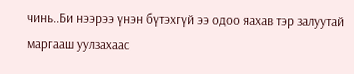чинь..Би нээрээ үнэн бүтэхгүй ээ одоо яахав тэр залуутай маргааш уулзахаас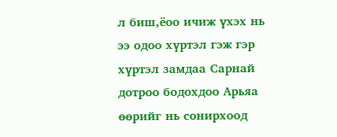л биш,ёоо ичиж үхэх нь ээ одоо хүртэл гэж гэр хүртэл замдаа Сарнай дотроо бодохдоо Арьяа өөрийг нь сонирхоод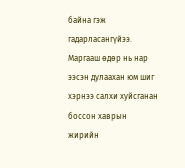байна гэж гадарласангүйээ. Маргааш өдөр нь нар ээсэн дулаахан юм шиг хэрнээ салхи хуйсганан боссон хаврын жирийн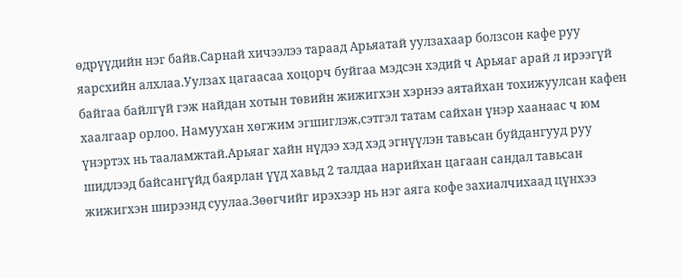өдрүүдийн нэг байв.Сарнай хичээлээ тараад Арьяатай уулзахаар болзсон кафе руу яарсхийн алхлаа.Уулзах цагаасаа хоцорч буйгаа мэдсэн хэдий ч Арьяаг арай л ирээгүй байгаа байлгүй гэж найдан хотын төвийн жижигхэн хэрнээ аятайхан тохижуулсан кафен хаалгаар орлоо. Намуухан хөгжим эгшиглэж,сэтгэл татам сайхан үнэр хаанаас ч юм үнэртэх нь тааламжтай.Арьяаг хайн нүдээ хэд хэд эгнүүлэн тавьсан буйдангууд руу шидлээд байсангүйд баярлан үүд хавьд 2 талдаа нарийхан цагаан сандал тавьсан жижигхэн ширээнд суулаа.Зөөгчийг ирэхээр нь нэг аяга кофе захиалчихаад цүнхээ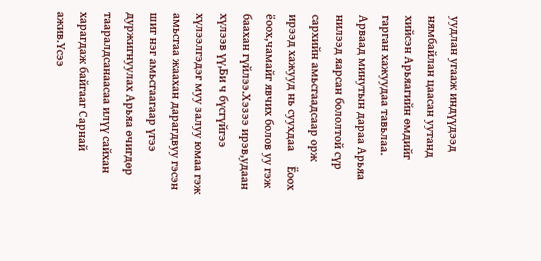уудлан угааж индүүдээд нямбайлан цаасан уутанд хийсэн Арьяагийн өмдийг гарган хажуудаа тавьлаа. Арваад минутын дараа Арьяа нилээд яарсан бололтой сүр сархийн амьсгаадсаар орж ирээд хажууд нь суухдаа     Ёоох ёоох,чамайг явчих болов уу гэж баахан гүйлээ.Хэзээ ирэв,удаан хүлээв үү,Би ч бүсгүйгээ хүлээлгэдэг муу залуу юмаа гэж амьсгаа жаахан дарагдвуу гэсэн шиг нэг амьсгаагаар үгээ дуржигнуулах Арьяа өчигдөр тааралдсанаасаа илүү сайхан харагдаж байгааг Сарнай ажив.Үсээ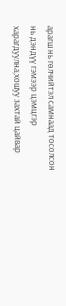арагш нь гөлчийтэл самнаад тосолсон нь дэндүү гэмээр цэмцгэр харагдуулна,хошуу захтай цайвар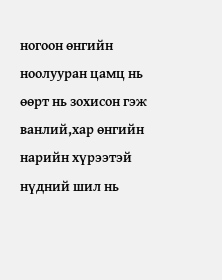ногоон өнгийн ноолууран цамц нь өөрт нь зохисон гэж ванлий,хар өнгийн нарийн хүрээтэй нүдний шил нь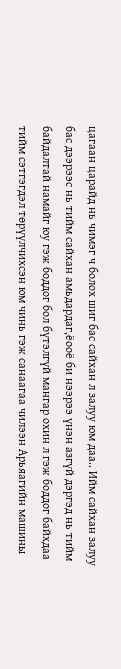цагаан царайд нь чимэг ч болох шиг бас сайхан л залуу юм даа.. Ийм сайхан залуу бас дээрээс нь тийм сайхан амьдардаг,ёооё би нээрээ үнэн азгүй дэргэд нь тийм байдалтай намайг юу гэж боддог бол бүтэлгүй мангар охин л гэж боддог байхдаа тийм сэтгэгдэл төрүүлчихсэн юм чинь гэж санаагаа чилээн Арьяагийн машины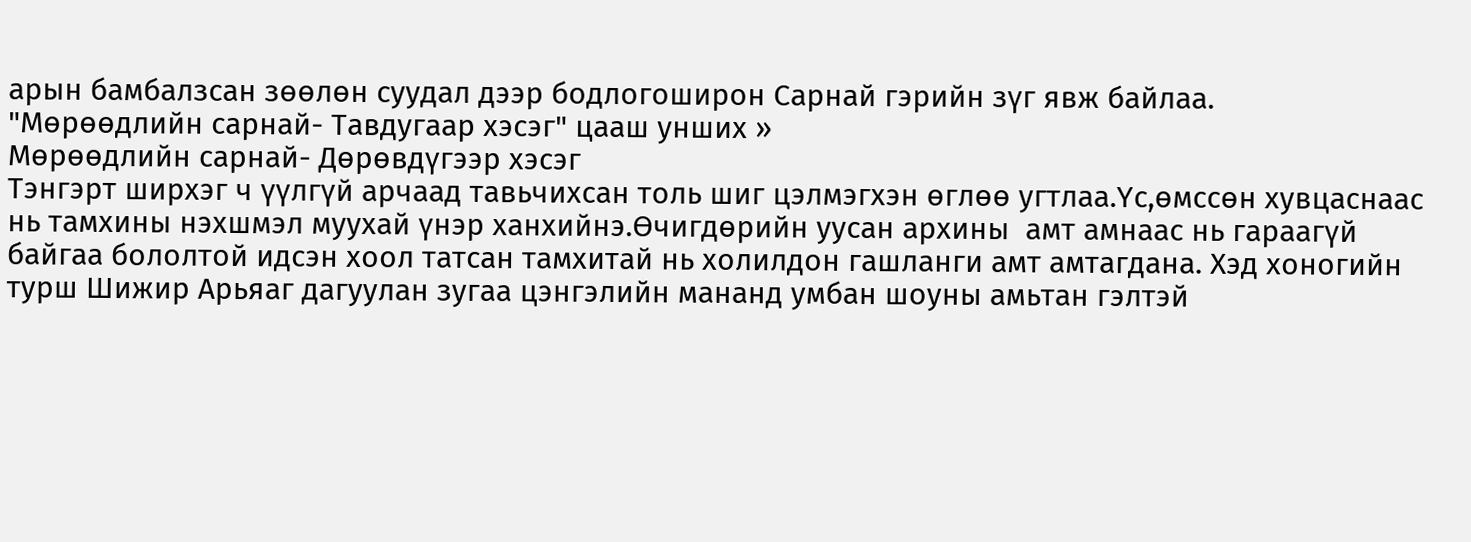арын бамбалзсан зөөлөн суудал дээр бодлогоширон Сарнай гэрийн зүг явж байлаа.
"Мөрөөдлийн сарнай- Тавдугаар хэсэг" цааш унших »
Мөрөөдлийн сарнай- Дөрөвдүгээр хэсэг
Тэнгэрт ширхэг ч үүлгүй арчаад тавьчихсан толь шиг цэлмэгхэн өглөө угтлаа.Үс,өмссөн хувцаснаас нь тамхины нэхшмэл муухай үнэр ханхийнэ.Өчигдөрийн уусан архины  амт амнаас нь гараагүй байгаа бололтой идсэн хоол татсан тамхитай нь холилдон гашланги амт амтагдана. Хэд хоногийн турш Шижир Арьяаг дагуулан зугаа цэнгэлийн мананд умбан шоуны амьтан гэлтэй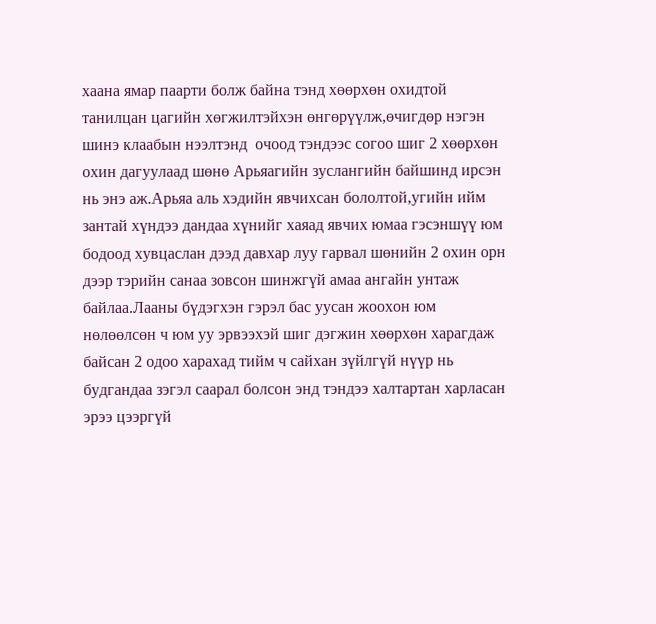хаана ямар паарти болж байна тэнд хөөрхөн охидтой танилцан цагийн хөгжилтэйхэн өнгөрүүлж,өчигдөр нэгэн шинэ клаабын нээлтэнд  очоод тэндээс согоо шиг 2 хөөрхөн охин дагуулаад шөнө Арьяагийн зуслангийн байшинд ирсэн нь энэ аж.Арьяа аль хэдийн явчихсан бололтой,угийн ийм зантай хүндээ дандаа хүнийг хаяад явчих юмаа гэсэншүү юм бодоод хувцаслан дээд давхар луу гарвал шөнийн 2 охин орн дээр тэрийн санаа зовсон шинжгүй амаа ангайн унтаж байлаа.Лааны бүдэгхэн гэрэл бас уусан жоохон юм нөлөөлсөн ч юм уу эрвээхэй шиг дэгжин хөөрхөн харагдаж байсан 2 одоо харахад тийм ч сайхан зүйлгүй нүүр нь будгандаа зэгэл саарал болсон энд тэндээ халтартан харласан эрээ цээргүй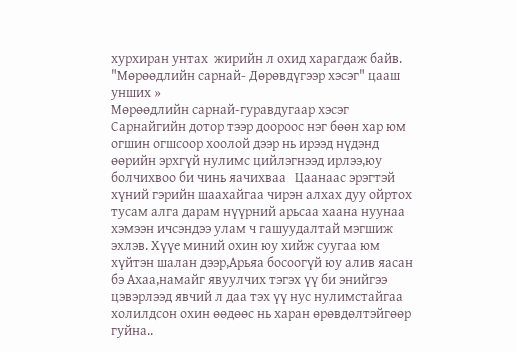хурхиран унтах  жирийн л охид харагдаж байв.
"Мөрөөдлийн сарнай- Дөрөвдүгээр хэсэг" цааш унших »
Мөрөөдлийн сарнай-гуравдугаар хэсэг
Сарнайгийн дотор тээр доороос нэг бөөн хар юм огшин огшсоор хоолой дээр нь ирээд нүдэнд өөрийн эрхгүй нулимс цийлэгнээд ирлээ,юу болчихвоо би чинь яачихваа   Цаанаас эрэгтэй хүний гэрийн шаахайгаа чирэн алхах дуу ойртох тусам алга дарам нүүрний арьсаа хаана нуунаа хэмээн ичсэндээ улам ч гашуудалтай мэгшиж эхлэв. Хүүе миний охин юу хийж суугаа юм хүйтэн шалан дээр,Арьяа босоогүй юу алив яасан бэ Ахаа,намайг явуулчих тэгэх үү би энийгээ цэвэрлээд явчий л даа тэх үү нус нулимстайгаа холилдсон охин өөдөөс нь харан өрөвдөлтэйгөөр гуйна..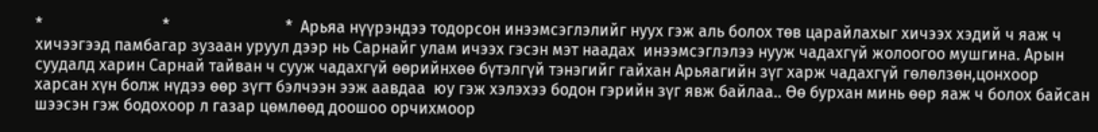*                              *                             *  Арьяа нүүрэндээ тодорсон инээмсэглэлийг нуух гэж аль болох төв царайлахыг хичээх хэдий ч яаж ч хичээгээд памбагар зузаан уруул дээр нь Сарнайг улам ичээх гэсэн мэт наадах  инээмсэглэлээ нууж чадахгүй жолоогоо мушгина. Арын суудалд харин Сарнай тайван ч сууж чадахгүй өөрийнхөө бүтэлгүй тэнэгийг гайхан Арьяагийн зүг харж чадахгүй гөлөлзөн,цонхоор харсан хүн болж нүдээ өөр зүгт бэлчээн ээж аавдаа  юу гэж хэлэхээ бодон гэрийн зүг явж байлаа.. Өө бурхан минь өөр яаж ч болох байсан шээсэн гэж бодохоор л газар цөмлөөд доошоо орчихмоор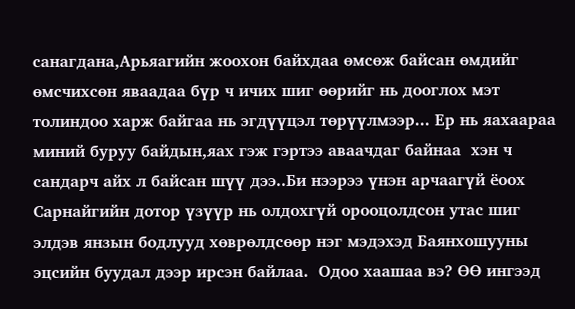санагдана,Арьяагийн жоохон байхдаа өмсөж байсан өмдийг өмсчихсөн яваадаа бүр ч ичих шиг өөрийг нь дооглох мэт толиндоо харж байгаа нь эгдүүцэл төрүүлмээр... Ер нь яахаараа миний буруу байдын,яах гэж гэртээ аваачдаг байнаа  хэн ч сандарч айх л байсан шүү дээ..Би нээрээ үнэн арчаагүй ёоох Сарнайгийн дотор үзүүр нь олдохгүй орооцолдсон утас шиг элдэв янзын бодлууд хөврөлдсөөр нэг мэдэхэд Баянхошууны эцсийн буудал дээр ирсэн байлаа.  Одоо хаашаа вэ? ӨӨ ингээд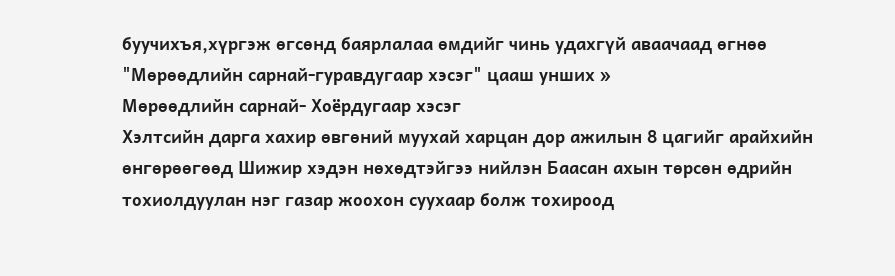буучихъя,хүргэж өгсөнд баярлалаа өмдийг чинь удахгүй аваачаад өгнөө
"Мөрөөдлийн сарнай-гуравдугаар хэсэг" цааш унших »
Мөрөөдлийн сарнай- Хоёрдугаар хэсэг
Хэлтсийн дарга хахир өвгөний муухай харцан дор ажилын 8 цагийг арайхийн өнгөрөөгөөд Шижир хэдэн нөхөдтэйгээ нийлэн Баасан ахын төрсөн өдрийн тохиолдуулан нэг газар жоохон суухаар болж тохироод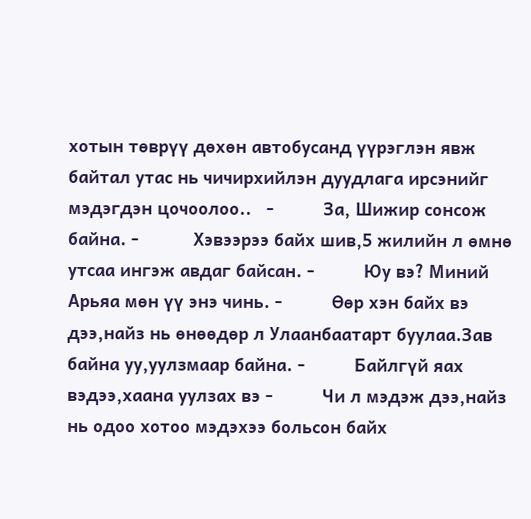хотын төврүү дөхөн автобусанд үүрэглэн явж байтал утас нь чичирхийлэн дуудлага ирсэнийг мэдэгдэн цочоолоо..   -          За, Шижир сонсож байна. -           Хэвээрээ байх шив,5 жилийн л өмнө утсаа ингэж авдаг байсан. -          Юу вэ? Миний Арьяа мөн үү энэ чинь. -          Өөр хэн байх вэ дээ,найз нь өнөөдөр л Улаанбаатарт буулаа.Зав байна уу,уулзмаар байна. -          Байлгүй яах вэдээ,хаана уулзах вэ -          Чи л мэдэж дээ,найз нь одоо хотоо мэдэхээ больсон байх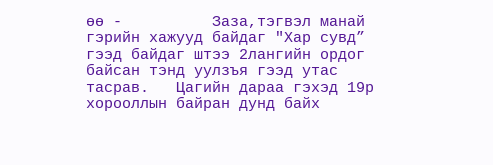өө -          Заза,тэгвэл манай гэрийн хажууд байдаг "Хар сувд” гээд байдаг штээ 2лангийн ордог байсан тэнд уулзъя гээд утас тасрав.   Цагийн дараа гэхэд 19р хорооллын байран дунд байх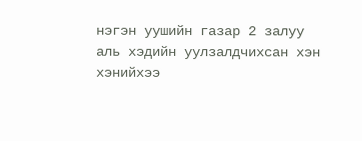нэгэн уушийн газар 2 залуу аль хэдийн уулзалдчихсан хэн хэнийхээ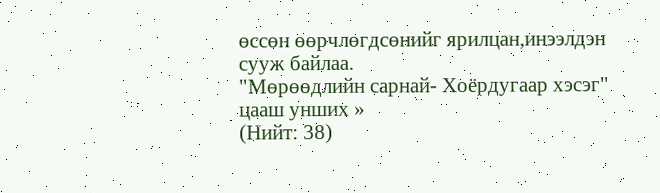өссөн өөрчлөгдсөнийг ярилцан,инээлдэн сууж байлаа.
"Мөрөөдлийн сарнай- Хоёрдугаар хэсэг" цааш унших »
(Нийт: 38)